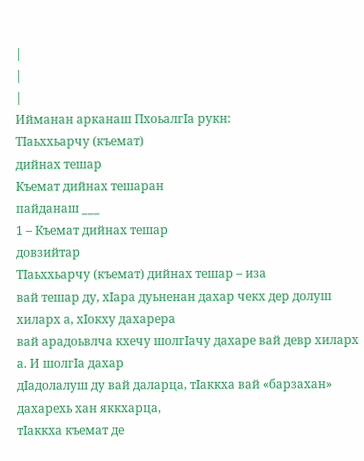|
|
|
Ийманан арканаш ПхоьалгIа рукн:
ТIаьххьарчу (къемат)
дийнах тешар
Къемат дийнах тешаран
пайданаш ___
1 – Къемат дийнах тешар
довзийтар
ТIаьххьарчу (къемат) дийнах тешар – иза
вай тешар ду, хIара дуьненан дахар чекх дер долуш хиларх а, хIокху дахарера
вай арадоьвлча кхечу шолгIачу дахаре вай девр хиларх а. И шолгIа дахар
дIадолалуш ду вай даларца, тIаккха вай «барзахан» дахарехь хан яккхарца,
тIаккха къемат де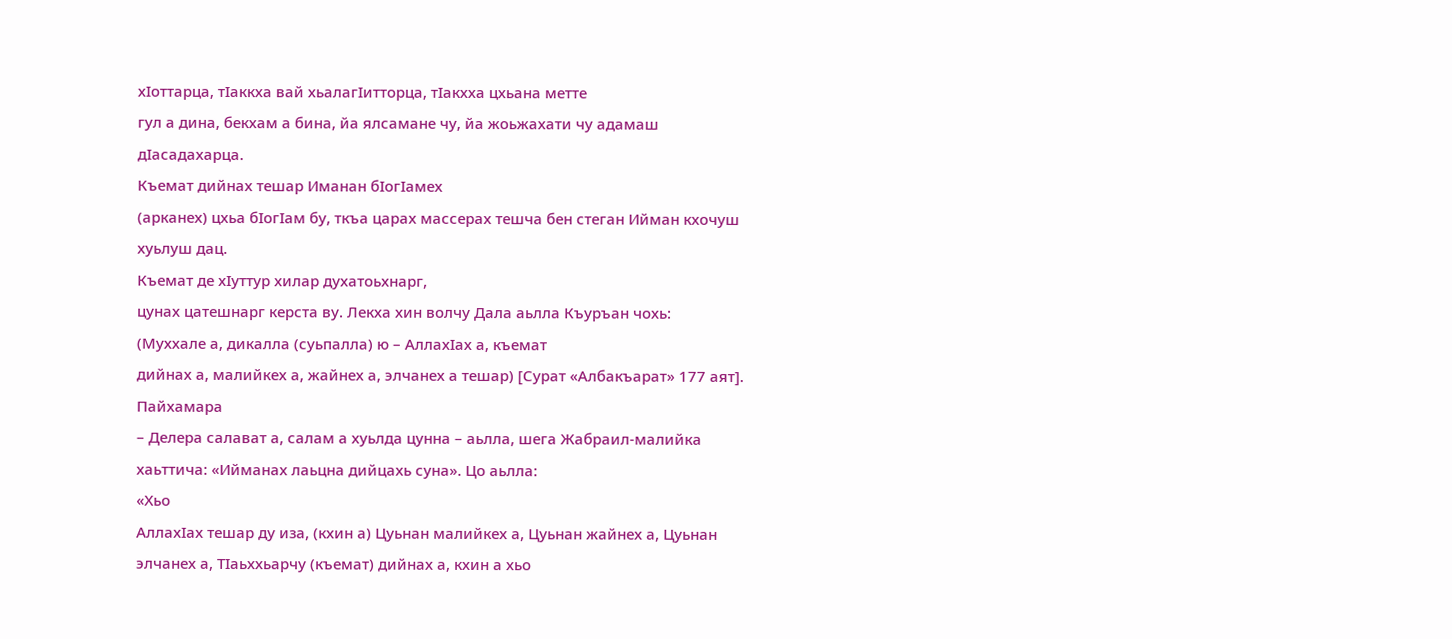хIоттарца, тIаккха вай хьалагIитторца, тIакхха цхьана метте
гул а дина, бекхам а бина, йа ялсамане чу, йа жоьжахати чу адамаш
дIасадахарца.
Къемат дийнах тешар Иманан бIогIамех
(арканех) цхьа бIогIам бу, ткъа царах массерах тешча бен стеган Ийман кхочуш
хуьлуш дац.
Къемат де хIуттур хилар духатоьхнарг,
цунах цатешнарг керста ву. Лекха хин волчу Дала аьлла Къуръан чохь:
(Муххале а, дикалла (суьпалла) ю – АллахIах а, къемат
дийнах а, малийкех а, жайнех а, элчанех а тешар) [Сурат «Албакъарат» 177 аят].
Пайхамара
– Делера салават а, салам а хуьлда цунна – аьлла, шега Жабраил-малийка
хаьттича: «Ийманах лаьцна дийцахь суна». Цо аьлла:
«Хьо
АллахIах тешар ду иза, (кхин а) Цуьнан малийкех а, Цуьнан жайнех а, Цуьнан
элчанех а, ТIаьххьарчу (къемат) дийнах а, кхин а хьо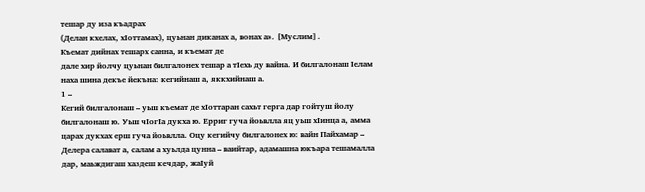тешар ду иза къадрах
(Делан кхелах, хIоттамах), цуьнан диканах а, вонах а». [Муслим].
Къемат дийнах тешарх санна, и къемат де
дале хир йолчу цуьнан билгалонех тешар а тIехь ду вайна. И билгалонаш Iелам
наха шина декъе йекъна: кегийнаш а, яккхийнаш а.
1 –
Кегий билгалонаш – уьш къемат де хIоттаран сахьт герга дар гойтуш йолу
билгалонаш ю. Уьш чIогIа дукха ю. Ерриг гуча йоьвлла яц уьш хIинца а, амма
царах дукхах ерш гуча йоьвлла. Оцу кегийчу билгалонех ю: вайн Пайхамар –
Делера салават а, салам а хуьлда цунна – ваийтар, адамашна юкъара тешамалла
дар, маьждигаш хаздеш кечдар, жаIуй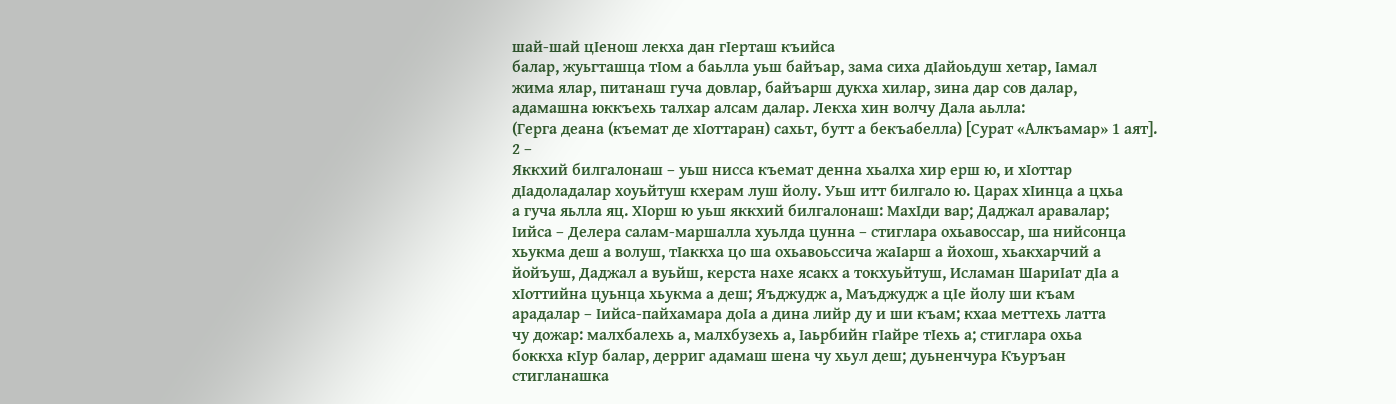шай-шай цIенош лекха дан гIерташ къийса
балар, жуьгташца тIом а баьлла уьш байъар, зама сиха дIайоьдуш хетар, Iамал
жима ялар, питанаш гуча довлар, байъарш дукха хилар, зина дар сов далар,
адамашна юккъехь талхар алсам далар. Лекха хин волчу Дала аьлла:
(Герга деана (къемат де хIоттаран) сахьт, бутт а бекъабелла) [Сурат «Алкъамар» 1 аят].
2 –
Яккхий билгалонаш – уьш нисса къемат денна хьалха хир ерш ю, и хIоттар
дIадоладалар хоуьйтуш кхерам луш йолу. Уьш итт билгало ю. Царах хIинца а цхьа
а гуча яьлла яц. ХIорш ю уьш яккхий билгалонаш: МахIди вар; Даджал аравалар;
Iийса – Делера салам-маршалла хуьлда цунна – стиглара охьавоссар, ша нийсонца
хьукма деш а волуш, тIаккха цо ша охьавоьссича жаIарш а йохош, хьакхарчий а
йойъуш, Даджал а вуьйш, керста нахе ясакх а токхуьйтуш, Исламан ШариIат дIа а
хIоттийна цуьнца хьукма а деш; Яъджудж а, Маъджудж а цIе йолу ши къам
арадалар – Iийса-пайхамара доIа а дина лийр ду и ши къам; кхаа меттехь латта
чу дожар: малхбалехь а, малхбузехь а, Iаьрбийн гIайре тIехь а; стиглара охьа
боккха кIур балар, дерриг адамаш шена чу хьул деш; дуьненчура Къуръан
стигланашка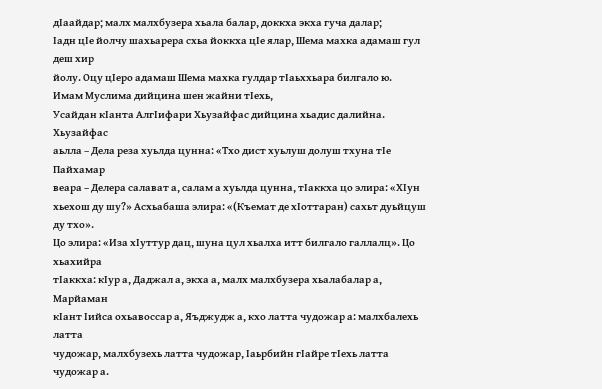дIаайдар; малх малхбузера хьала балар, доккха экха гуча далар;
Iадн цIе йолчу шахьарера схьа йоккха цIе ялар, Шема махка адамаш гул деш хир
йолу. Оцу цIеро адамаш Шема махка гулдар тIаьххьара билгало ю.
Имам Муслима дийцина шен жайни тIехь,
Усайдан кIанта АлгIифари Хьузайфас дийцина хьадис далийна. Хьузайфас
аьлла – Дела реза хуьлда цунна: «Тхо дист хуьлуш долуш тхуна тIе Пайхамар
веара – Делера салават а, салам а хуьлда цунна, тIаккха цо элира: «ХIун
хьехош ду шу?» Асхьабаша элира: «(Къемат де хIоттаран) сахьт дуьйцуш ду тхо».
Цо элира: «Иза хIуттур дац, шуна цул хьалха итт билгало галлалц». Цо хьахийра
тIаккха: кIур а, Даджал а, экха а, малх малхбузера хьалабалар а, Марйаман
кIант Iийса охьавоссар а, Яъджудж а, кхо латта чудожар а: малхбалехь латта
чудожар, малхбузехь латта чудожар, Iаьрбийн гIайре тIехь латта чудожар а.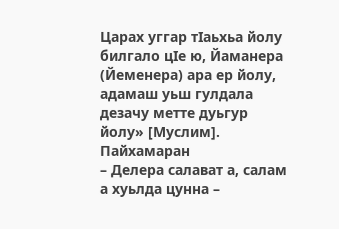Царах уггар тIаьхьа йолу билгало цIе ю, Йаманера (Йеменера) ара ер йолу,
адамаш уьш гулдала дезачу метте дуьгур йолу» [Муслим].
Пайхамаран
– Делера салават а, салам а хуьлда цунна –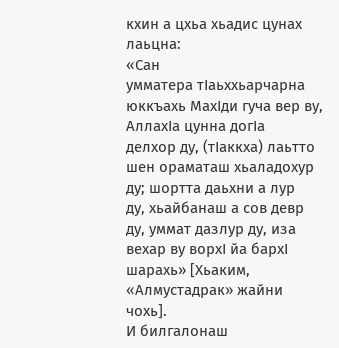кхин а цхьа хьадис цунах лаьцна:
«Сан
умматера тIаьххьарчарна юккъахь МахIди гуча вер ву, АллахIа цунна догIа
делхор ду, (тIаккха) лаьтто шен ораматаш хьаладохур ду; шортта даьхни а лур
ду, хьайбанаш а сов девр ду, уммат дазлур ду, иза вехар ву ворхI йа бархI
шарахь» [Хьаким, «Алмустадрак» жайни чохь].
И билгалонаш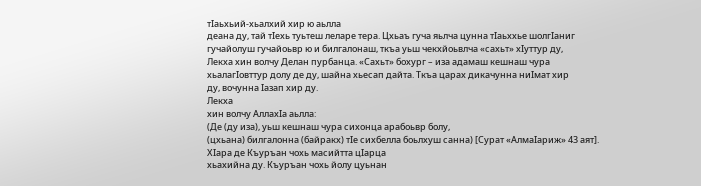тIаьхьий-хьалхий хир ю аьлла
деана ду, тай тIехь туьтеш леларе тера. Цхьаъ гуча яьлча цунна тIаьххье шолгIаниг
гучайолуш гучайоьвр ю и билгалонаш, ткъа уьш чекхйоьвлча «сахьт» хIуттур ду,
Лекха хин волчу Делан пурбанца. «Сахьт» бохург – иза адамаш кешнаш чура
хьалагIовттур долу де ду, шайна хьесап дайта. Ткъа царах дикачунна ниIмат хир
ду, вочунна Iазап хир ду.
Лекха
хин волчу АллахIа аьлла:
(Де (ду иза), уьш кешнаш чура сихонца арабоьвр болу,
(цхьана) билгалонна (байракх) тIе сихбелла боьлхуш санна) [Сурат «АлмаIариж» 43 аят].
ХIара де Къуръан чохь масийтта цIарца
хьахийна ду. Къуръан чохь йолу цуьнан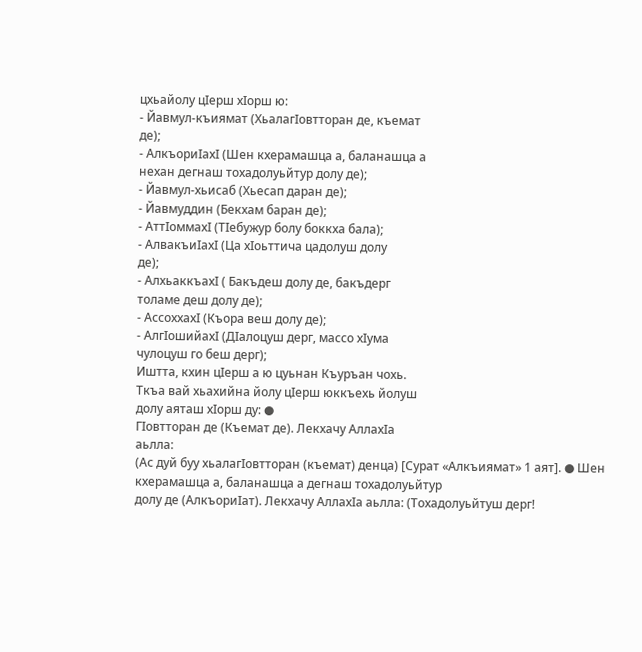цхьайолу цIерш хIорш ю:
- Йавмул-къиямат (ХьалагIовтторан де, къемат
де);
- АлкъориIахI (Шен кхерамашца а, баланашца а
нехан дегнаш тохадолуьйтур долу де);
- Йавмул-хьисаб (Хьесап даран де);
- Йавмуддин (Бекхам баран де);
- АттIоммахI (ТIебужур болу боккха бала);
- АлвакъиIахI (Ца хIоьттича цадолуш долу
де);
- АлхьаккъахI ( Бакъдеш долу де, бакъдерг
толаме деш долу де);
- АссоххахI (Къора веш долу де);
- АлгIошийахI (ДIалоцуш дерг, массо хIума
чулоцуш го беш дерг);
Иштта, кхин цIерш а ю цуьнан Къуръан чохь.
Ткъа вай хьахийна йолу цIерш юккъехь йолуш
долу аяташ хIорш ду: ●
ГIовтторан де (Къемат де). Лекхачу АллахIа
аьлла:
(Ас дуй буу хьалагIовтторан (къемат) денца) [Сурат «Алкъиямат» 1 аят]. ● Шен кхерамашца а, баланашца а дегнаш тохадолуьйтур
долу де (АлкъориIат). Лекхачу АллахIа аьлла: (Тохадолуьйтуш дерг!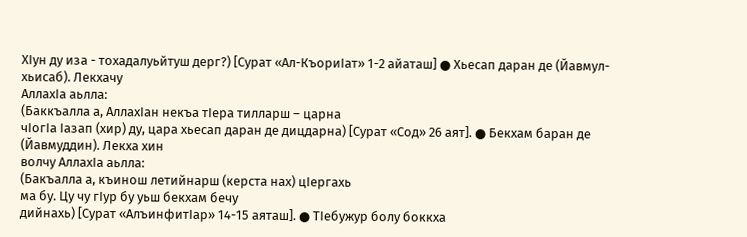ХIун ду иза - тохадалуьйтуш дерг?) [Сурат «Ал-КъориIат» 1-2 айаташ] ● Хьесап даран де (Йавмул-хьисаб). Лекхачу
АллахIа аьлла:
(Баккъалла а, АллахIан некъа тIера тилларш – царна
чIогIа Iазап (хир) ду, цара хьесап даран де дицдарна) [Сурат «Сод» 26 аят]. ● Бекхам баран де (Йавмуддин). Лекха хин
волчу АллахIа аьлла:
(Бакъалла а, къинош летийнарш (керста нах) цIергахь
ма бу. Цу чу гIур бу уьш бекхам бечу
дийнахь) [Сурат «АлъинфитIар» 14-15 аяташ]. ● ТIебужур болу боккха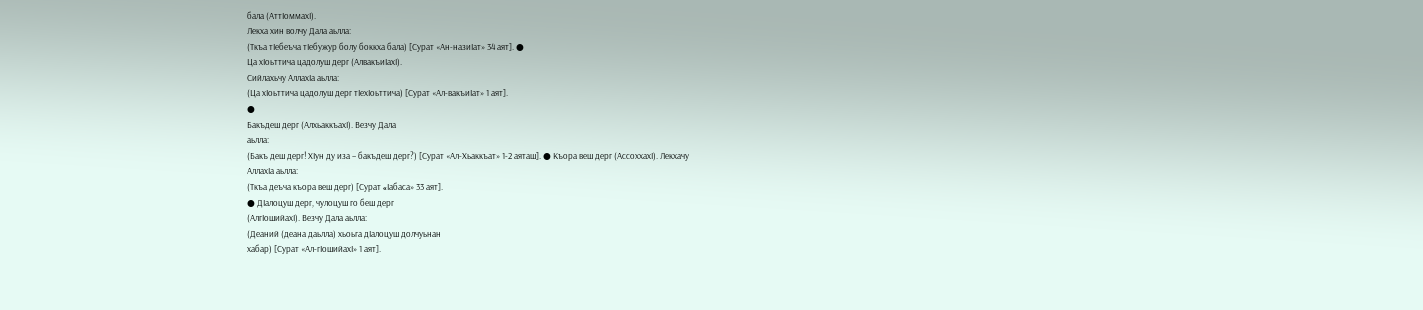бала (АттIоммахI).
Лекха хин волчу Дала аьлла:
(Ткъа тIебеъча тIебужур болу боккха бала) [Сурат «Ан-назиIат» 34 аят]. ●
Ца хIоьттича цадолуш дерг (АлвакъиIахI).
Сийлахьчу АллахIа аьлла:
(Ца хIоьттича цадолуш дерг тIехIоьттича) [Сурат «Ал-вакъиIат» 1 аят].
●
Бакъдеш дерг (АлхьаккъахI). Везчу Дала
аьлла:
(Бакъ деш дерг! ХIун ду иза – бакъдеш дерг?) [Сурат «Ал-Хьаккъат» 1-2 аяташ]. ● Къора веш дерг (АссоххахI). Лекхачу
АллахIа аьлла:
(Ткъа деъча къора веш дерг) [Сурат «Iабаса» 33 аят].
● ДIалоцуш дерг, чулоцуш го беш дерг
(АлгIошийахI). Везчу Дала аьлла:
(Деаний (деана даьлла) хьоьга дIалоцуш долчуьнан
хабар) [Сурат «Ал-гIошийахI» 1 аят].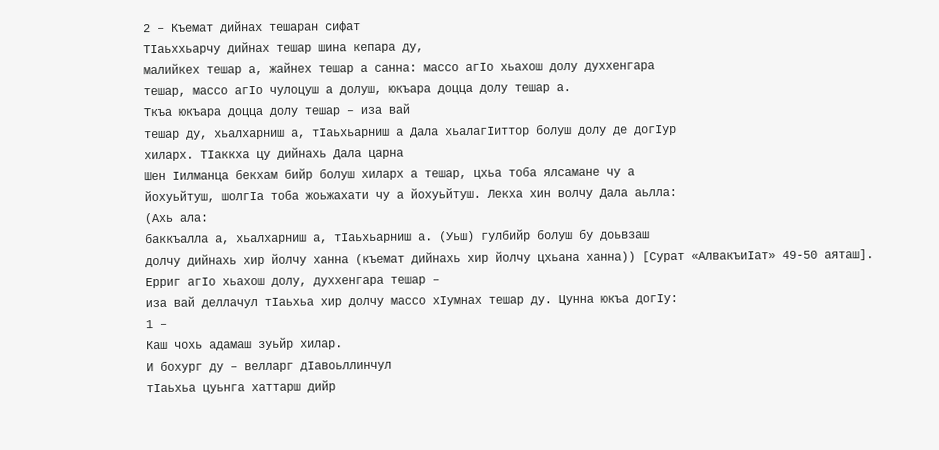2 – Къемат дийнах тешаран сифат
ТIаьххьарчу дийнах тешар шина кепара ду,
малийкех тешар а, жайнех тешар а санна: массо агIо хьахош долу духхенгара
тешар, массо агIо чулоцуш а долуш, юкъара доцца долу тешар а.
Ткъа юкъара доцца долу тешар – иза вай
тешар ду, хьалхарниш а, тIаьхьарниш а Дала хьалагIиттор болуш долу де догIур
хиларх. ТIаккха цу дийнахь Дала царна
Шен Iилманца бекхам бийр болуш хиларх а тешар, цхьа тоба ялсамане чу а
йохуьйтуш, шолгIа тоба жоьжахати чу а йохуьйтуш. Лекха хин волчу Дала аьлла:
(Ахь ала:
баккъалла а, хьалхарниш а, тIаьхьарниш а. (Уьш) гулбийр болуш бу доьвзаш
долчу дийнахь хир йолчу ханна (къемат дийнахь хир йолчу цхьана ханна)) [Сурат «АлвакъиIат» 49-50 аяташ].
Ерриг агIо хьахош долу, духхенгара тешар –
иза вай деллачул тIаьхьа хир долчу массо хIумнах тешар ду. Цунна юкъа догIу:
1 –
Каш чохь адамаш зуьйр хилар.
И бохург ду – велларг дIавоьллинчул
тIаьхьа цуьнга хаттарш дийр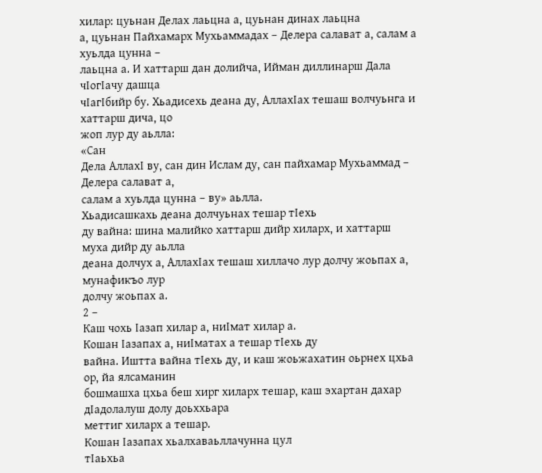хилар: цуьнан Делах лаьцна а, цуьнан динах лаьцна
а, цуьнан Пайхамарх Мухьаммадах – Делера салават а, салам а хуьлда цунна –
лаьцна а. И хаттарш дан долийча, Ийман диллинарш Дала чIогIачу дашца
чIагIбийр бу. Хьадисехь деана ду, АллахIах тешаш волчуьнга и хаттарш дича, цо
жоп лур ду аьлла:
«Сан
Дела АллахI ву, сан дин Ислам ду, сан пайхамар Мухьаммад – Делера салават а,
салам а хуьлда цунна – ву» аьлла.
Хьадисашкахь деана долчуьнах тешар тIехь
ду вайна: шина малийко хаттарш дийр хиларх, и хаттарш муха дийр ду аьлла
деана долчух а, АллахIах тешаш хиллачо лур долчу жоьпах а, мунафикъо лур
долчу жоьпах а.
2 –
Каш чохь Iазап хилар а, ниIмат хилар а.
Кошан Iазапах а, ниIматах а тешар тIехь ду
вайна. Иштта вайна тIехь ду, и каш жоьжахатин оьрнех цхьа ор, йа ялсаманин
бошмашха цхьа беш хирг хиларх тешар, каш эхартан дахар дIадолалуш долу доьххьара
меттиг хиларх а тешар.
Кошан Iазапах хьалхаваьллачунна цул
тIаьхьа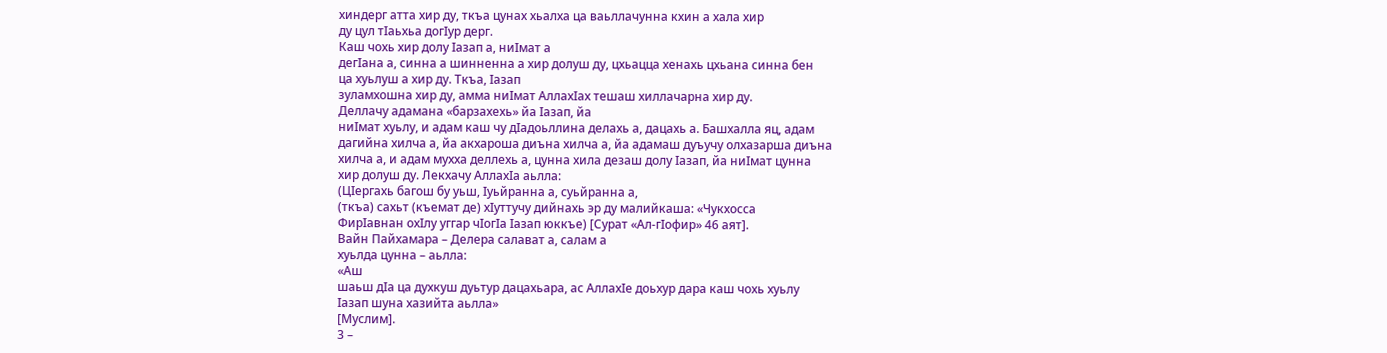хиндерг атта хир ду, ткъа цунах хьалха ца ваьллачунна кхин а хала хир
ду цул тIаьхьа догIур дерг.
Каш чохь хир долу Iазап а, ниIмат а
дегIана а, синна а шинненна а хир долуш ду, цхьацца хенахь цхьана синна бен
ца хуьлуш а хир ду. Ткъа, Iазап
зуламхошна хир ду, амма ниIмат АллахIах тешаш хиллачарна хир ду.
Деллачу адамана «барзахехь» йа Iазап, йа
ниIмат хуьлу, и адам каш чу дIадоьллина делахь а, дацахь а. Башхалла яц, адам
дагийна хилча а, йа акхароша диъна хилча а, йа адамаш дуъучу олхазарша диъна
хилча а, и адам мухха деллехь а, цунна хила дезаш долу Iазап, йа ниIмат цунна
хир долуш ду. Лекхачу АллахIа аьлла:
(ЦIергахь багош бу уьш, Iуьйранна а, суьйранна а,
(ткъа) сахьт (къемат де) хIуттучу дийнахь эр ду малийкаша: «Чукхосса
ФирIавнан охIлу уггар чIогIа Iазап юккъе) [Сурат «Ал-гIофир» 46 аят].
Вайн Пайхамара – Делера салават а, салам а
хуьлда цунна – аьлла:
«Аш
шаьш дIа ца духкуш дуьтур дацахьара, ас АллахIе доьхур дара каш чохь хуьлу
Iазап шуна хазийта аьлла»
[Муслим].
3 –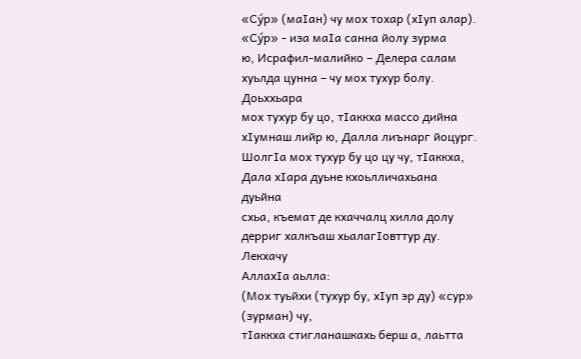«Сýр» (маIан) чу мох тохар (хIуп алар).
«Сýр» - иза маIа санна йолу зурма
ю, Исрафил-малийко – Делера салам хуьлда цунна – чу мох тухур болу. Доьххьара
мох тухур бу цо, тIаккха массо дийна хIумнаш лийр ю, Далла лиънарг йоцург.
ШолгIа мох тухур бу цо цу чу, тIаккха, Дала хIара дуьне кхоьлличахьана дуьйна
схьа, къемат де кхаччалц хилла долу дерриг халкъаш хьалагIовттур ду. Лекхачу
АллахIа аьлла:
(Мох туьйхи (тухур бу, хIуп эр ду) «сур» (зурман) чу,
тIаккха стигланашкахь берш а, лаьтта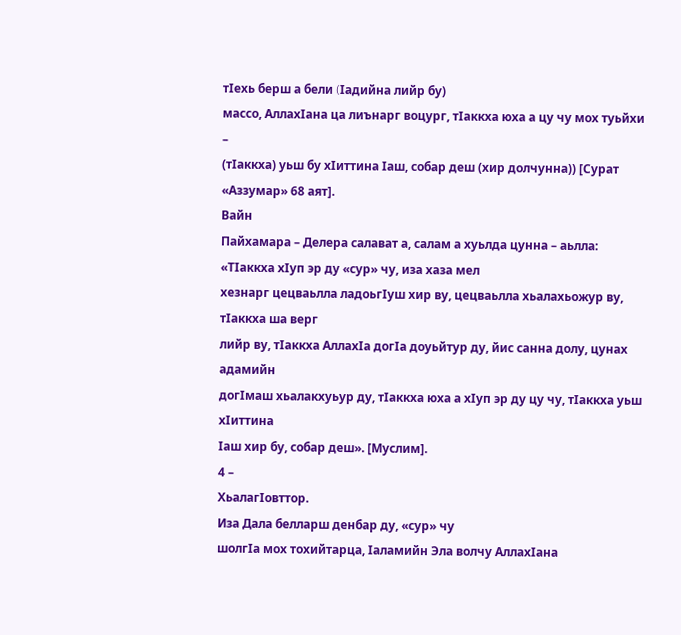тIехь берш а бели (Iадийна лийр бу)
массо, АллахIана ца лиънарг воцург, тIаккха юха а цу чу мох туьйхи –
(тIаккха) уьш бу хIиттина Iаш, собар деш (хир долчунна)) [Сурат «Аззумар» 68 аят].
Вайн
Пайхамара – Делера салават а, салам а хуьлда цунна – аьлла:
«ТIаккха хIуп эр ду «сур» чу, иза хаза мел
хезнарг цецваьлла ладоьгIуш хир ву, цецваьлла хьалахьожур ву, тIаккха ша верг
лийр ву, тIаккха АллахIа догIа доуьйтур ду, йис санна долу, цунах адамийн
догIмаш хьалакхуьур ду, тIаккха юха а хIуп эр ду цу чу, тIаккха уьш хIиттина
Iаш хир бу, собар деш». [Муслим].
4 –
ХьалагIовттор.
Иза Дала белларш денбар ду, «сур» чу
шолгIа мох тохийтарца, Iаламийн Эла волчу АллахIана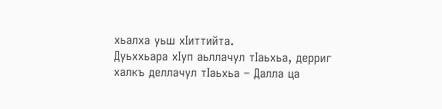хьалха уьш хIиттийта.
Дуьххьара хIуп аьллачул тIаьхьа, дерриг
халкъ деллачул тIаьхьа – Далла ца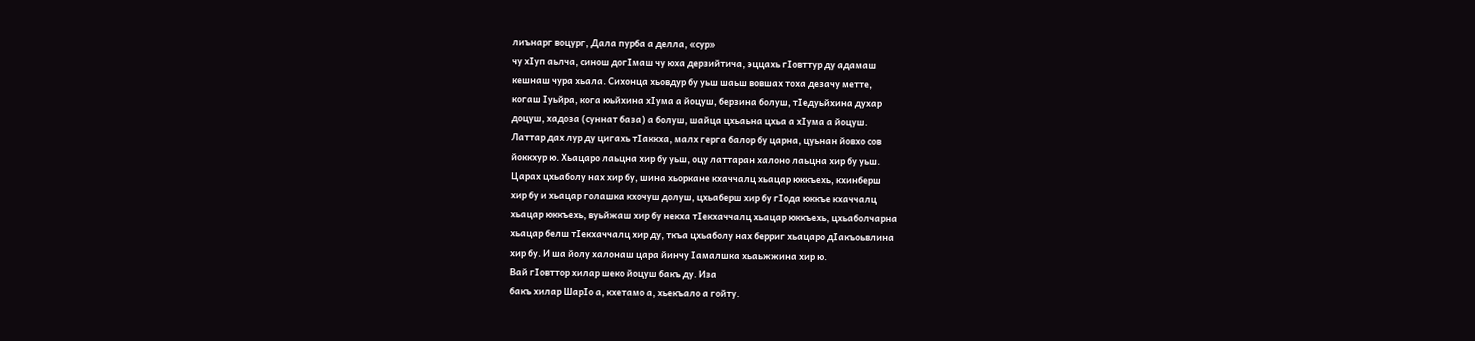лиънарг воцург, Дала пурба а делла, «сур»
чу хIуп аьлча, синош догIмаш чу юха дерзийтича, эццахь гIовттур ду адамаш
кешнаш чура хьала. Сихонца хьовдур бу уьш шаьш вовшах тоха дезачу метте,
когаш Iуьйра, кога юьйхина хIума а йоцуш, берзина болуш, тIедуьйхина духар
доцуш, хадоза (суннат база) а болуш, шайца цхьаьна цхьа а хIума а йоцуш.
Латтар дах лур ду цигахь тIаккха, малх герга балор бу царна, цуьнан йовхо сов
йоккхур ю. Хьацаро лаьцна хир бу уьш, оцу латтаран халоно лаьцна хир бу уьш.
Царах цхьаболу нах хир бу, шина хьоркане кхаччалц хьацар юккъехь, кхинберш
хир бу и хьацар голашка кхочуш долуш, цхьаберш хир бу гIода юккъе кхаччалц
хьацар юккъехь, вуьйжаш хир бу некха тIекхаччалц хьацар юккъехь, цхьаболчарна
хьацар белш тIекхаччалц хир ду, ткъа цхьаболу нах берриг хьацаро дIакъоьвлина
хир бу. И ша йолу халонаш цара йинчу Iамалшка хьаьжжина хир ю.
Вай гIовттор хилар шеко йоцуш бакъ ду. Иза
бакъ хилар ШарIо а, кхетамо а, хьекъало а гойту.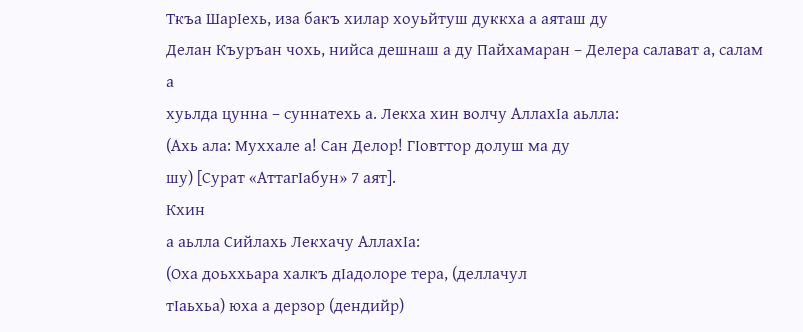Ткъа ШарIехь, иза бакъ хилар хоуьйтуш дуккха а аяташ ду
Делан Къуръан чохь, нийса дешнаш а ду Пайхамаран – Делера салават а, салам а
хуьлда цунна – суннатехь а. Лекха хин волчу АллахIа аьлла:
(Ахь ала: Муххале а! Сан Делор! ГIовттор долуш ма ду
шу) [Сурат «АттагIабун» 7 аят].
Кхин
а аьлла Сийлахь Лекхачу АллахIа:
(Оха доьххьара халкъ дIадолоре тера, (деллачул
тIаьхьа) юха а дерзор (дендийр)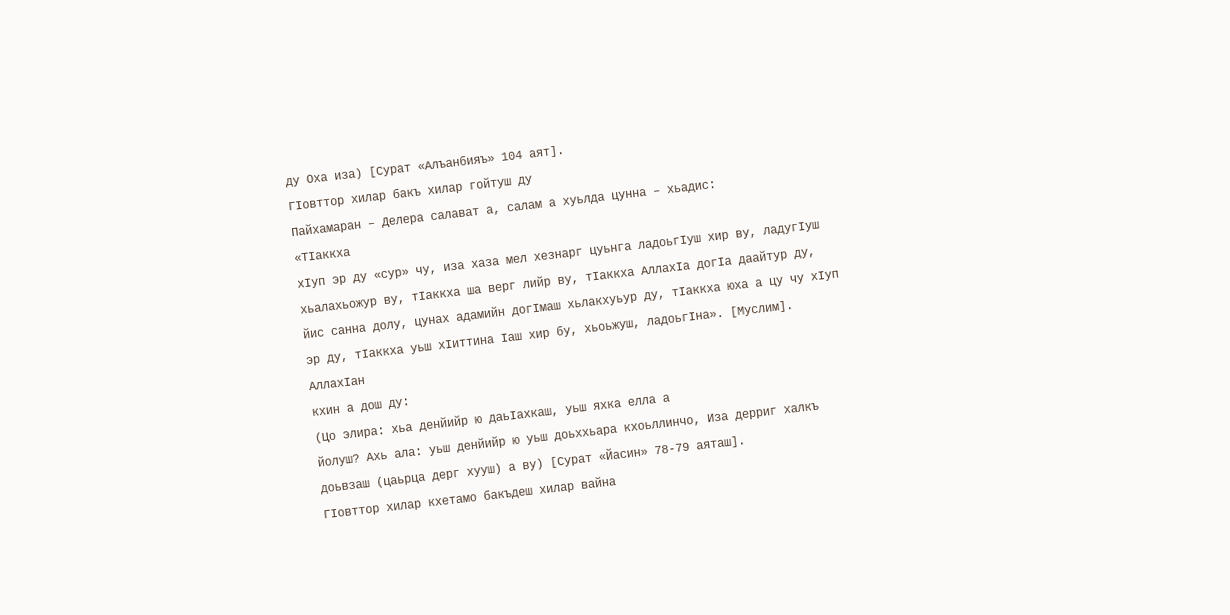ду Оха иза) [Сурат «Алъанбияъ» 104 аят].
ГIовттор хилар бакъ хилар гойтуш ду
Пайхамаран – Делера салават а, салам а хуьлда цунна – хьадис:
«ТIаккха
хIуп эр ду «сур» чу, иза хаза мел хезнарг цуьнга ладоьгIуш хир ву, ладугIуш
хьалахьожур ву, тIаккха ша верг лийр ву, тIаккха АллахIа догIа даайтур ду,
йис санна долу, цунах адамийн догIмаш хьлакхуьур ду, тIаккха юха а цу чу хIуп
эр ду, тIаккха уьш хIиттина Iаш хир бу, хьоьжуш, ладоьгIна». [Муслим].
АллахIан
кхин а дош ду:
(Цо элира: хьа денйийр ю даьIахкаш, уьш яхка елла а
йолуш? Ахь ала: уьш денйийр ю уьш доьххьара кхоьллинчо, Иза дерриг халкъ
доьвзаш (цаьрца дерг хууш) а ву) [Сурат «Йасин» 78-79 аяташ].
ГIовттор хилар кхетамо бакъдеш хилар вайна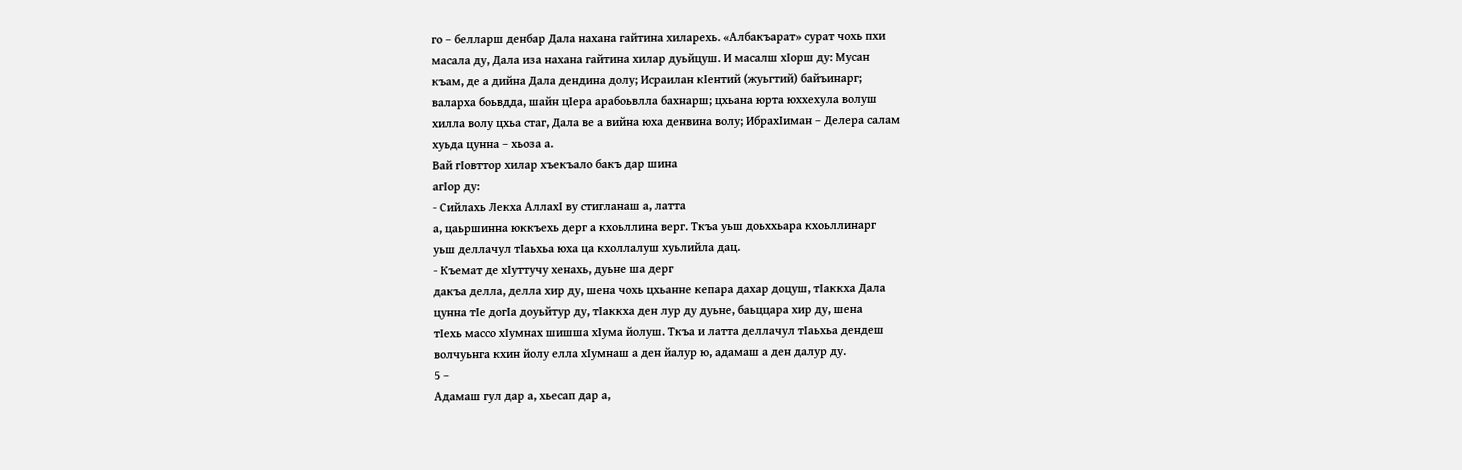го – белларш денбар Дала нахана гайтина хиларехь. «Албакъарат» сурат чохь пхи
масала ду, Дала иза нахана гайтина хилар дуьйцуш. И масалш хIорш ду: Мусан
къам, де а дийна Дала дендина долу; Исраилан кIентий (жуьгтий) байъинарг;
валарха боьвдда, шайн цIера арабоьвлла бахнарш; цхьана юрта юххехула волуш
хилла волу цхьа стаг, Дала ве а вийна юха денвина волу; ИбрахIиман – Делера салам
хуьда цунна – хьоза а.
Вай гIовттор хилар хъекъало бакъ дар шина
агIор ду:
- Сийлахь Лекха АллахI ву стигланаш а, латта
а, цаьршинна юккъехь дерг а кхоьллина верг. Ткъа уьш доьххьара кхоьллинарг
уьш деллачул тIаьхьа юха ца кхоллалуш хуьлийла дац.
- Къемат де хIуттучу хенахь, дуьне ша дерг
дакъа делла, делла хир ду, шена чохь цхьанне кепара дахар доцуш, тIаккха Дала
цунна тIе догIа доуьйтур ду, тIаккха ден лур ду дуьне, баьццара хир ду, шена
тIехь массо хIумнах шишша хIума йолуш. Ткъа и латта деллачул тIаьхьа дендеш
волчуьнга кхин йолу елла хIумнаш а ден йалур ю, адамаш а ден далур ду.
5 –
Адамаш гул дар а, хьесап дар а,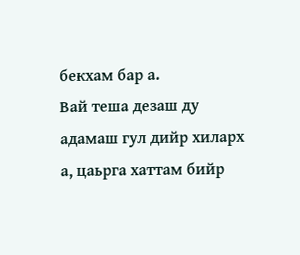бекхам бар а.
Вай теша дезаш ду адамаш гул дийр хиларх
а, цаьрга хаттам бийр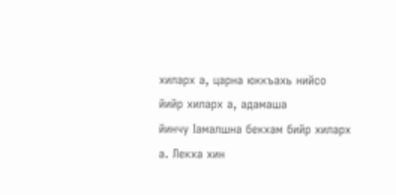хиларх а, царна юккъахь нийсо йийр хиларх а, адамаша
йинчу Iамалшна бекхам бийр хиларх а. Лекха хин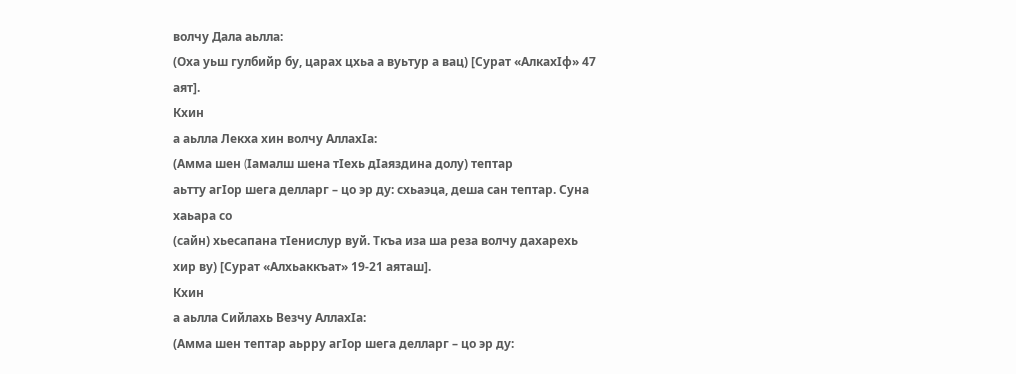волчу Дала аьлла:
(Оха уьш гулбийр бу, царах цхьа а вуьтур а вац) [Сурат «АлкахIф» 47 аят].
Кхин
а аьлла Лекха хин волчу АллахIа:
(Амма шен (Iамалш шена тIехь дIаяздина долу) тептар
аьтту агIор шега делларг – цо эр ду: схьаэца, деша сан тептар. Суна хаьара со
(сайн) хьесапана тIенислур вуй. Ткъа иза ша реза волчу дахарехь хир ву) [Сурат «Алхьаккъат» 19-21 аяташ].
Кхин
а аьлла Сийлахь Везчу АллахIа:
(Амма шен тептар аьрру агIор шега делларг – цо эр ду: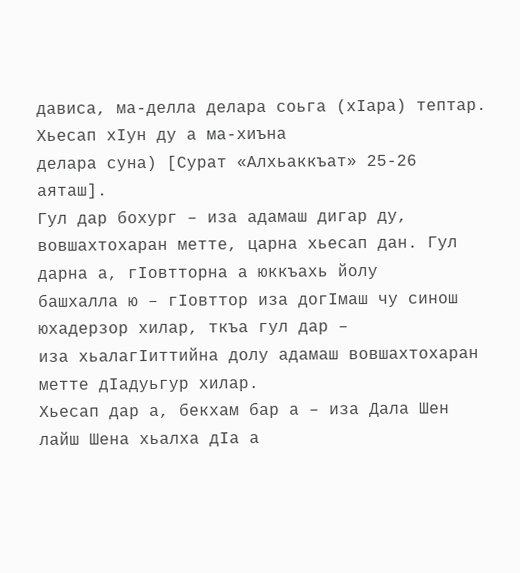дависа, ма-делла делара соьга (хIара) тептар. Хьесап хIун ду а ма-хиъна
делара суна) [Сурат «Алхьаккъат» 25-26 аяташ].
Гул дар бохург – иза адамаш дигар ду,
вовшахтохаран метте, царна хьесап дан. Гул дарна а, гIовтторна а юккъахь йолу
башхалла ю – гIовттор иза догIмаш чу синош юхадерзор хилар, ткъа гул дар –
иза хьалагIиттийна долу адамаш вовшахтохаран метте дIадуьгур хилар.
Хьесап дар а, бекхам бар а – иза Дала Шен
лайш Шена хьалха дIа а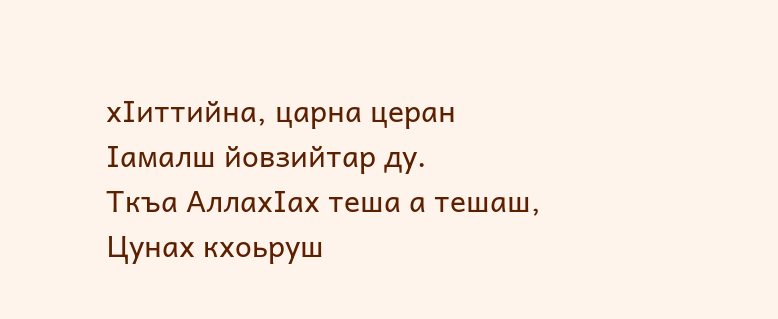хIиттийна, царна церан Iамалш йовзийтар ду.
Ткъа АллахIах теша а тешаш, Цунах кхоьруш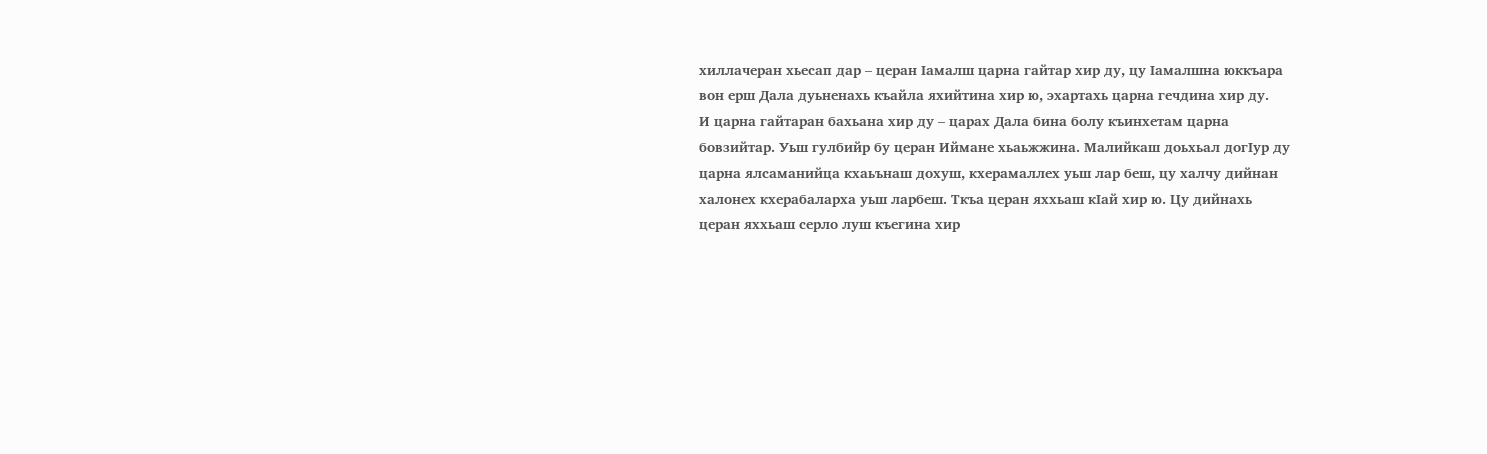хиллачеран хьесап дар – церан Iамалш царна гайтар хир ду, цу Iамалшна юккъара
вон ерш Дала дуьненахь къайла яхийтина хир ю, эхартахь царна гечдина хир ду.
И царна гайтаран бахьана хир ду – царах Дала бина болу къинхетам царна
бовзийтар. Уьш гулбийр бу церан Иймане хьаьжжина. Малийкаш доьхьал догIур ду
царна ялсаманийца кхаьънаш дохуш, кхерамаллех уьш лар беш, цу халчу дийнан
халонех кхерабаларха уьш ларбеш. Ткъа церан яххьаш кIай хир ю. Цу дийнахь
церан яххьаш серло луш къегина хир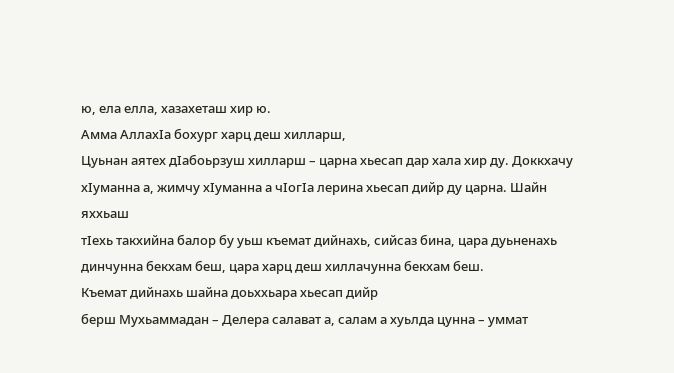ю, ела елла, хазахеташ хир ю.
Амма АллахIа бохург харц деш хилларш,
Цуьнан аятех дIабоьрзуш хилларш – царна хьесап дар хала хир ду. Доккхачу
хIуманна а, жимчу хIуманна а чIогIа лерина хьесап дийр ду царна. Шайн яххьаш
тIехь такхийна балор бу уьш къемат дийнахь, сийсаз бина, цара дуьненахь
динчунна бекхам беш, цара харц деш хиллачунна бекхам беш.
Къемат дийнахь шайна доьххьара хьесап дийр
берш Мухьаммадан – Делера салават а, салам а хуьлда цунна – уммат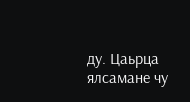ду. Цаьрца
ялсамане чу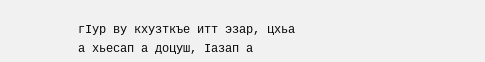гIур ву кхузткъе итт эзар, цхьа а хьесап а доцуш, Iазап а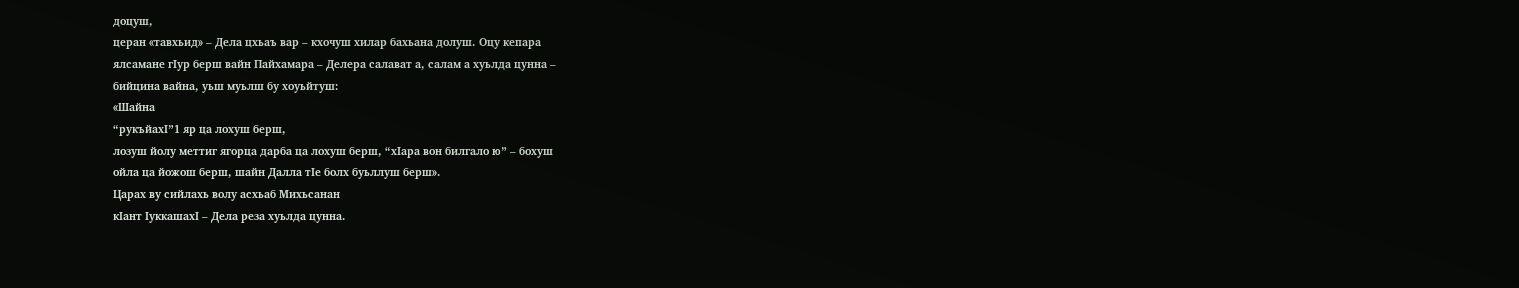доцуш,
церан «тавхьид» – Дела цхьаъ вар – кхочуш хилар бахьана долуш. Оцу кепара
ялсамане гIур берш вайн Пайхамара – Делера салават а, салам а хуьлда цунна –
бийцина вайна, уьш муьлш бу хоуьйтуш:
«Шайна
“рукъйахI”1 яр ца лохуш берш,
лозуш йолу меттиг ягорца дарба ца лохуш берш, “хIара вон билгало ю” – бохуш
ойла ца йожош берш, шайн Далла тIе болх буьллуш берш».
Царах ву сийлахь волу асхьаб Михьсанан
кIант IуккашахI – Дела реза хуьлда цунна.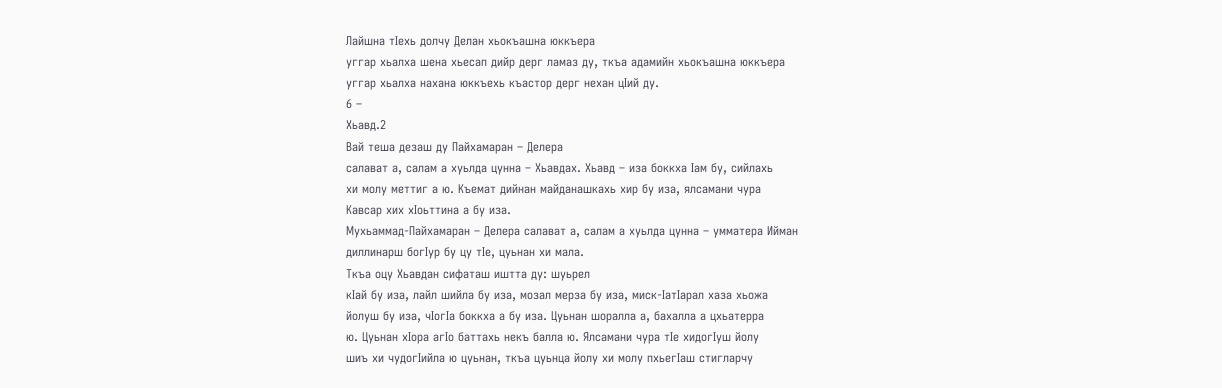Лайшна тIехь долчу Делан хьокъашна юккъера
уггар хьалха шена хьесап дийр дерг ламаз ду, ткъа адамийн хьокъашна юккъера
уггар хьалха нахана юккъехь къастор дерг нехан цIий ду.
6 –
Хьавд.2
Вай теша дезаш ду Пайхамаран – Делера
салават а, салам а хуьлда цунна – Хьавдах. Хьавд – иза боккха Iам бу, сийлахь
хи молу меттиг а ю. Къемат дийнан майданашкахь хир бу иза, ялсамани чура
Кавсар хих хIоьттина а бу иза.
Мухьаммад-Пайхамаран – Делера салават а, салам а хуьлда цунна – умматера Ийман
диллинарш богIур бу цу тIе, цуьнан хи мала.
Ткъа оцу Хьавдан сифаташ иштта ду: шуьрел
кIай бу иза, лайл шийла бу иза, мозал мерза бу иза, миск-IатIарал хаза хьожа
йолуш бу иза, чIогIа боккха а бу иза. Цуьнан шоралла а, бахалла а цхьатерра
ю. Цуьнан хIора агIо баттахь некъ балла ю. Ялсамани чура тIе хидогIуш йолу
шиъ хи чудогIийла ю цуьнан, ткъа цуьнца йолу хи молу пхьегIаш стигларчу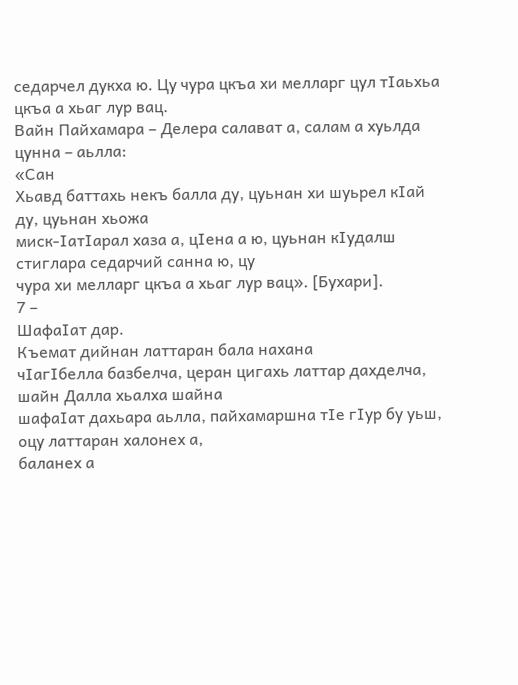седарчел дукха ю. Цу чура цкъа хи мелларг цул тIаьхьа цкъа а хьаг лур вац.
Вайн Пайхамара – Делера салават а, салам а хуьлда цунна – аьлла:
«Сан
Хьавд баттахь некъ балла ду, цуьнан хи шуьрел кIай ду, цуьнан хьожа
миск-IатIарал хаза а, цIена а ю, цуьнан кIудалш стиглара седарчий санна ю, цу
чура хи мелларг цкъа а хьаг лур вац». [Бухари].
7 –
ШафаIат дар.
Къемат дийнан латтаран бала нахана
чIагIбелла базбелча, церан цигахь латтар дахделча, шайн Далла хьалха шайна
шафаIат дахьара аьлла, пайхамаршна тIе гIур бу уьш, оцу латтаран халонех а,
баланех а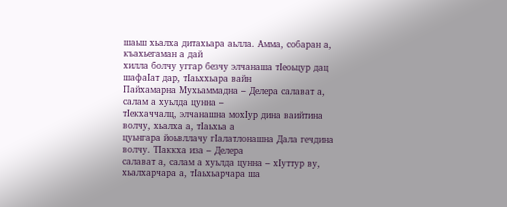шаьш хьалха дитахьара аьлла. Амма, собаран а, къахьегаман а дай
хилла болчу уггар безчу элчанаша тIеоьцур дац шафаIат дар, тIаьххьара вайн
Пайхамарна Мухьаммадна – Делера салават а, салам а хуьлда цунна –
тIекхаччалц, элчанашна мохIур дина ваийтина волчу, хьалха а, тIаьхьа а
цуьнгара йоьвллачу гIалатлонашна Дала гечдина волчу. ТIаккха иза – Делера
салават а, салам а хуьлда цунна – хIуттур ву, хьалхарчара а, тIаьхьарчара ша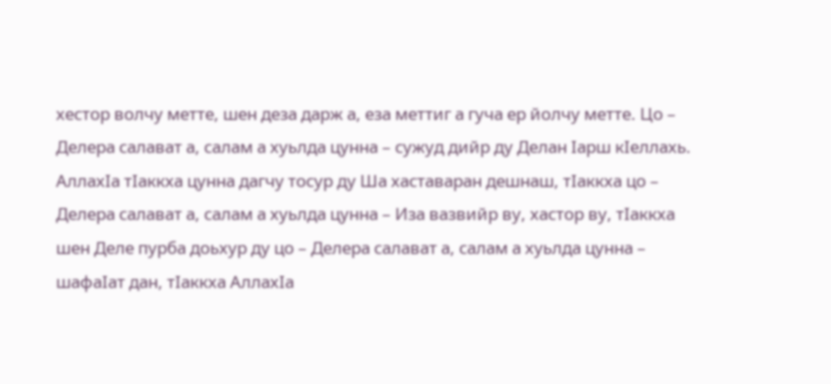хестор волчу метте, шен деза дарж а, еза меттиг а гуча ер йолчу метте. Цо –
Делера салават а, салам а хуьлда цунна – сужуд дийр ду Делан Iарш кIеллахь.
АллахIа тIаккха цунна дагчу тосур ду Ша хаставаран дешнаш, тIаккха цо –
Делера салават а, салам а хуьлда цунна – Иза вазвийр ву, хастор ву, тIаккха
шен Деле пурба доьхур ду цо – Делера салават а, салам а хуьлда цунна –
шафаIат дан, тIаккха АллахIа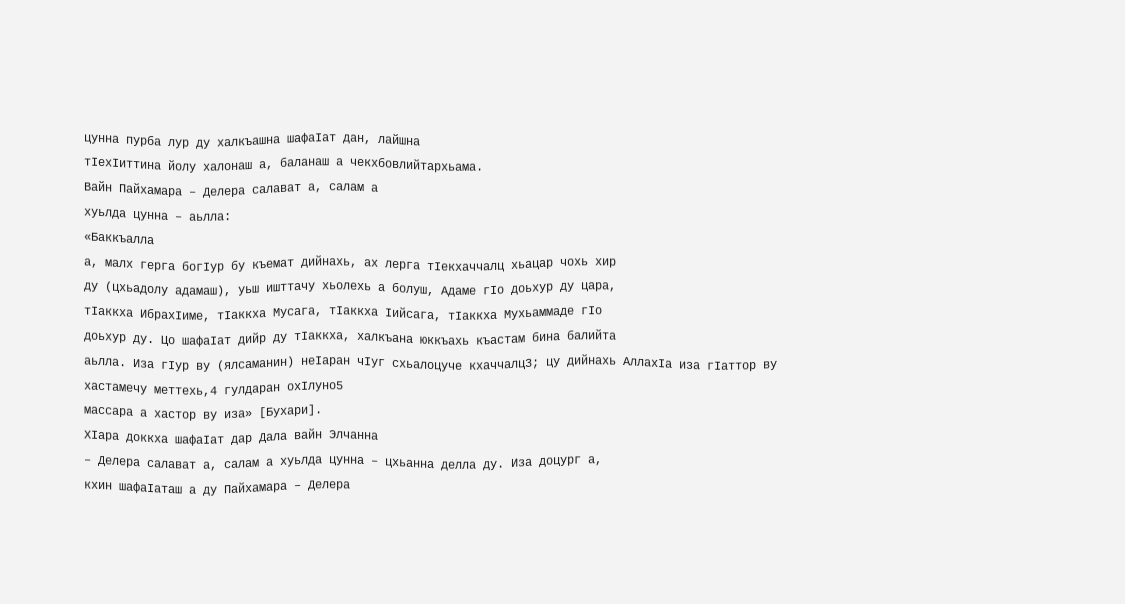цунна пурба лур ду халкъашна шафаIат дан, лайшна
тIехIиттина йолу халонаш а, баланаш а чекхбовлийтархьама.
Вайн Пайхамара – Делера салават а, салам а
хуьлда цунна – аьлла:
«Баккъалла
а, малх герга богIур бу къемат дийнахь, ах лерга тIекхаччалц хьацар чохь хир
ду (цхьадолу адамаш), уьш ишттачу хьолехь а болуш, Адаме гIо доьхур ду цара,
тIаккха ИбрахIиме, тIаккха Мусага, тIаккха Iийсага, тIаккха Мухьаммаде гIо
доьхур ду. Цо шафаIат дийр ду тIаккха, халкъана юккъахь къастам бина балийта
аьлла. Иза гIур ву (ялсаманин) неIаран чIуг схьалоцуче кхаччалц3; цу дийнахь АллахIа иза гIаттор ву
хастамечу меттехь,4 гулдаран охIлуно5
массара а хастор ву иза» [Бухари].
ХIара доккха шафаIат дар Дала вайн Элчанна
– Делера салават а, салам а хуьлда цунна – цхьанна делла ду. Иза доцург а,
кхин шафаIаташ а ду Пайхамара – Делера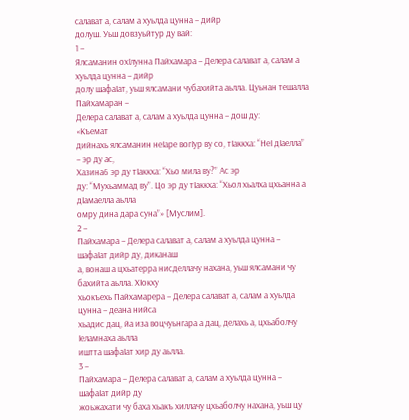салават а, салам а хуьлда цунна – дийр
долуш. Уьш довзуьйтур ду вай:
1 –
Ялсаманин охIлунна Пайхамара – Делера салават а, салам а хуьлда цунна – дийр
долу шафаIат, уьш ялсамани чубахийта аьлла. Цуьнан тешалла Пайхамаран –
Делера салават а, салам а хуьлда цунна – дош ду:
«Къемат
дийнахь ялсаманин неIаре вогIур ву со, тIаккха: “НеI дIаелла” – эр ду ас,
Хазина6 эр ду тIаккха: “Хьо мила ву?” Ас эр
ду: “Мухьаммад ву”. Цо эр ду тIаккха: “Хьол хьалха цхьанна а дIамаелла аьлла
омру дина дара суна”» [Муслим].
2 –
Пайхамара – Делера салават а, салам а хуьлда цунна – шафаIат дийр ду, диканаш
а, вонаш а цхьатерра нисделлачу нахана, уьш ялсамани чу бахийта аьлла. ХIокху
хьокъехь Пайхамарера – Делера салават а, салам а хуьлда цунна – деана нийса
хьадис дац, йа иза воцчуьнгара а дац, делахь а, цхьаболчу Iеламнаха аьлла
иштта шафаIат хир ду аьлла.
3 –
Пайхамара – Делера салават а, салам а хуьлда цунна – шафаIат дийр ду
жоьжахати чу баха хьакъ хиллачу цхьаболчу нахана, уьш цу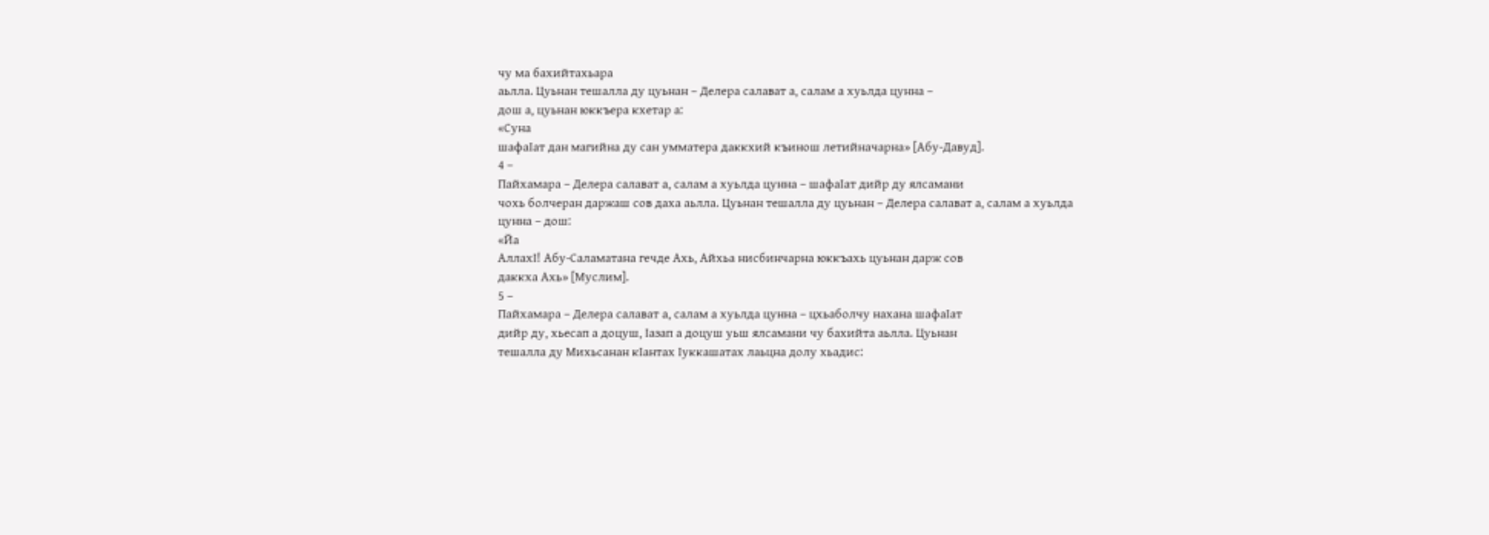чу ма бахийтахьара
аьлла. Цуьнан тешалла ду цуьнан – Делера салават а, салам а хуьлда цунна –
дош а, цуьнан юккъера кхетар а:
«Суна
шафаIат дан магийна ду сан умматера даккхий къинош летийначарна» [Абу-Давуд].
4 –
Пайхамара – Делера салават а, салам а хуьлда цунна – шафаIат дийр ду ялсамани
чохь болчеран даржаш сов даха аьлла. Цуьнан тешалла ду цуьнан – Делера салават а, салам а хуьлда
цунна – дош:
«Йа
АллахI! Абу-Саламатана гечде Ахь, Айхьа нисбинчарна юккъахь цуьнан дарж сов
даккха Ахь» [Муслим].
5 –
Пайхамара – Делера салават а, салам а хуьлда цунна – цхьаболчу нахана шафаIат
дийр ду, хьесап а доцуш, Iазап а доцуш уьш ялсамани чу бахийта аьлла. Цуьнан
тешалла ду Михьсанан кIантах Iуккашатах лаьцна долу хьадис: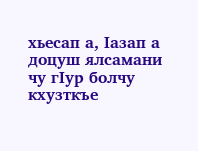хьесап а, Iазап а
доцуш ялсамани чу гIур болчу кхузткъе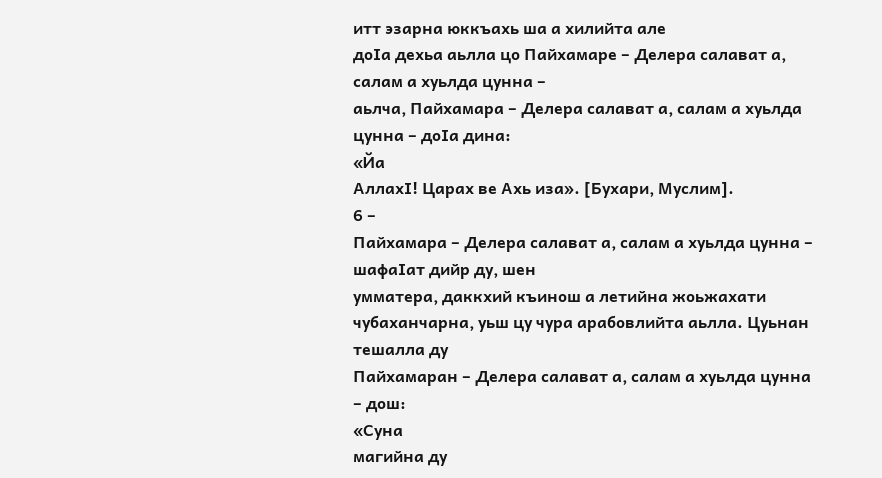итт эзарна юккъахь ша а хилийта але
доIа дехьа аьлла цо Пайхамаре – Делера салават а, салам а хуьлда цунна –
аьлча, Пайхамара – Делера салават а, салам а хуьлда цунна – доIа дина:
«Йа
АллахI! Царах ве Ахь иза». [Бухари, Муслим].
6 –
Пайхамара – Делера салават а, салам а хуьлда цунна – шафаIат дийр ду, шен
умматера, даккхий къинош а летийна жоьжахати чубаханчарна, уьш цу чура арабовлийта аьлла. Цуьнан тешалла ду
Пайхамаран – Делера салават а, салам а хуьлда цунна – дош:
«Суна
магийна ду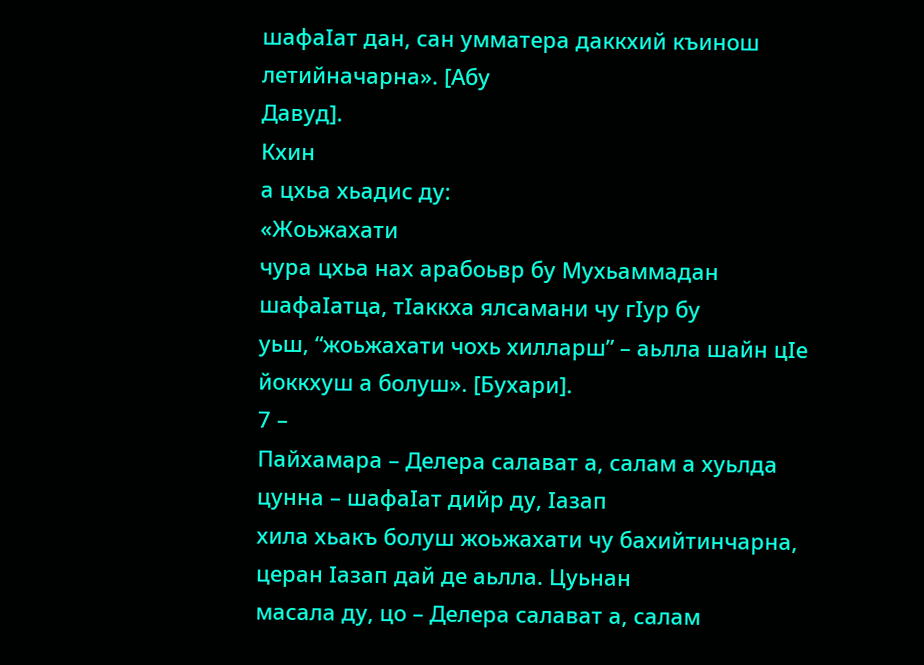шафаIат дан, сан умматера даккхий къинош летийначарна». [Абу
Давуд].
Кхин
а цхьа хьадис ду:
«Жоьжахати
чура цхьа нах арабоьвр бу Мухьаммадан шафаIатца, тIаккха ялсамани чу гIур бу
уьш, “жоьжахати чохь хилларш” – аьлла шайн цIе йоккхуш а болуш». [Бухари].
7 –
Пайхамара – Делера салават а, салам а хуьлда цунна – шафаIат дийр ду, Iазап
хила хьакъ болуш жоьжахати чу бахийтинчарна, церан Iазап дай де аьлла. Цуьнан
масала ду, цо – Делера салават а, салам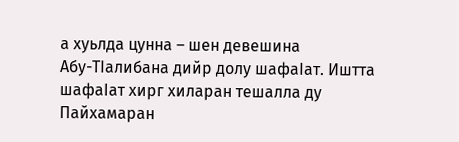а хуьлда цунна – шен девешина
Абу-ТIалибана дийр долу шафаIат. Иштта шафаIат хирг хиларан тешалла ду
Пайхамаран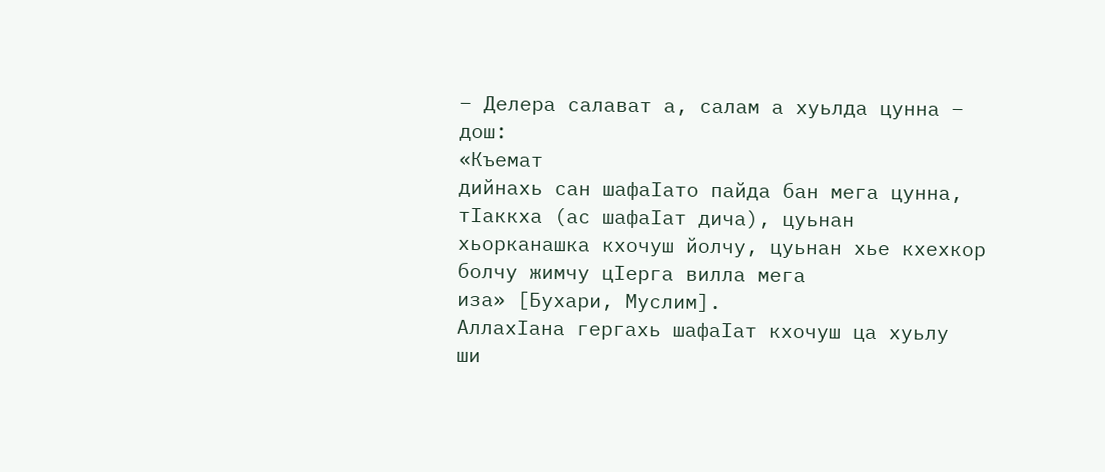– Делера салават а, салам а хуьлда цунна – дош:
«Къемат
дийнахь сан шафаIато пайда бан мега цунна, тIаккха (ас шафаIат дича), цуьнан
хьорканашка кхочуш йолчу, цуьнан хье кхехкор болчу жимчу цIерга вилла мега
иза» [Бухари, Муслим].
АллахIана гергахь шафаIат кхочуш ца хуьлу
ши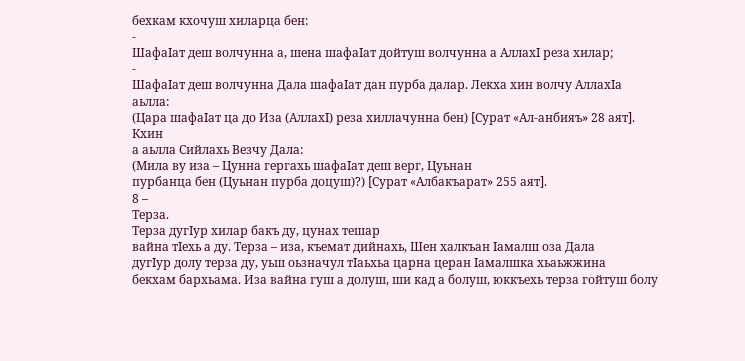бехкам кхочуш хиларца бен:
-
ШафаIат деш волчунна а, шена шафаIат дойтуш волчунна а АллахI реза хилар;
-
ШафаIат деш волчунна Дала шафаIат дан пурба далар. Лекха хин волчу АллахIа
аьлла:
(Цара шафаIат ца до Иза (АллахI) реза хиллачунна бен) [Сурат «Ал-анбияъ» 28 аят].
Кхин
а аьлла Сийлахь Везчу Дала:
(Мила ву иза – Цунна гергахь шафаIат деш верг, Цуьнан
пурбанца бен (Цуьнан пурба доцуш)?) [Сурат «Албакъарат» 255 аят].
8 –
Терза.
Терза дугIур хилар бакъ ду, цунах тешар
вайна тIехь а ду. Терза – иза, къемат дийнахь, Шен халкъан Iамалш оза Дала
дугIур долу терза ду, уьш оьзначул тIаьхьа царна церан Iамалшка хьаьжжина
бекхам бархьама. Иза вайна гуш а долуш, ши кад а болуш, юккъехь терза гойтуш болу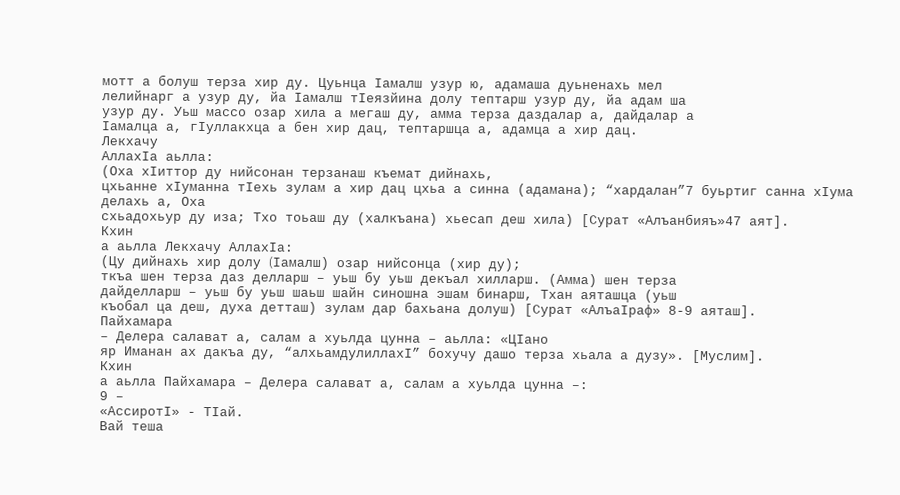мотт а болуш терза хир ду. Цуьнца Iамалш узур ю, адамаша дуьненахь мел
лелийнарг а узур ду, йа Iамалш тIеязйина долу тептарш узур ду, йа адам ша
узур ду. Уьш массо озар хила а мегаш ду, амма терза даздалар а, дайдалар а
Iамалца а, гIуллакхца а бен хир дац, тептаршца а, адамца а хир дац.
Лекхачу
АллахIа аьлла:
(Оха хIиттор ду нийсонан терзанаш къемат дийнахь,
цхьанне хIуманна тIехь зулам а хир дац цхьа а синна (адамана); “хардалан”7 буьртиг санна хIума делахь а, Оха
схьадохьур ду иза; Тхо тоьаш ду (халкъана) хьесап деш хила) [Сурат «Алъанбияъ»47 аят].
Кхин
а аьлла Лекхачу АллахIа:
(Цу дийнахь хир долу (Iамалш) озар нийсонца (хир ду);
ткъа шен терза даз делларш – уьш бу уьш декъал хилларш. (Амма) шен терза
дайделларш – уьш бу уьш шаьш шайн синошна эшам бинарш, Тхан аяташца (уьш
къобал ца деш, духа детташ) зулам дар бахьана долуш) [Сурат «АлъаIраф» 8-9 аяташ].
Пайхамара
– Делера салават а, салам а хуьлда цунна – аьлла: «ЦIано
яр Иманан ах дакъа ду, “алхьамдулиллахI” бохучу дашо терза хьала а дузу». [Муслим].
Кхин
а аьлла Пайхамара – Делера салават а, салам а хуьлда цунна –:
9 –
«АссиротI» - ТIай.
Вай теша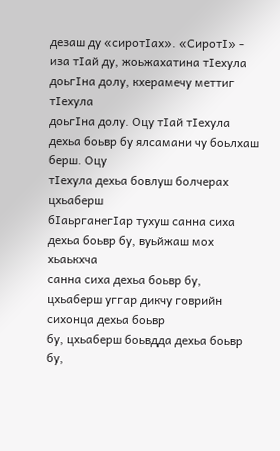дезаш ду «сиротIах». «СиротI» -
иза тIай ду, жоьжахатина тIехула доьгIна долу, кхерамечу меттиг тIехула
доьгIна долу. Оцу тIай тIехула дехьа боьвр бу ялсамани чу боьлхаш берш. Оцу
тIехула дехьа бовлуш болчерах цхьаберш
бIаьрганегIар тухуш санна сиха дехьа боьвр бу, вуьйжаш мох хьаькхча
санна сиха дехьа боьвр бу, цхьаберш уггар дикчу говрийн сихонца дехьа боьвр
бу, цхьаберш боьвдда дехьа боьвр бу,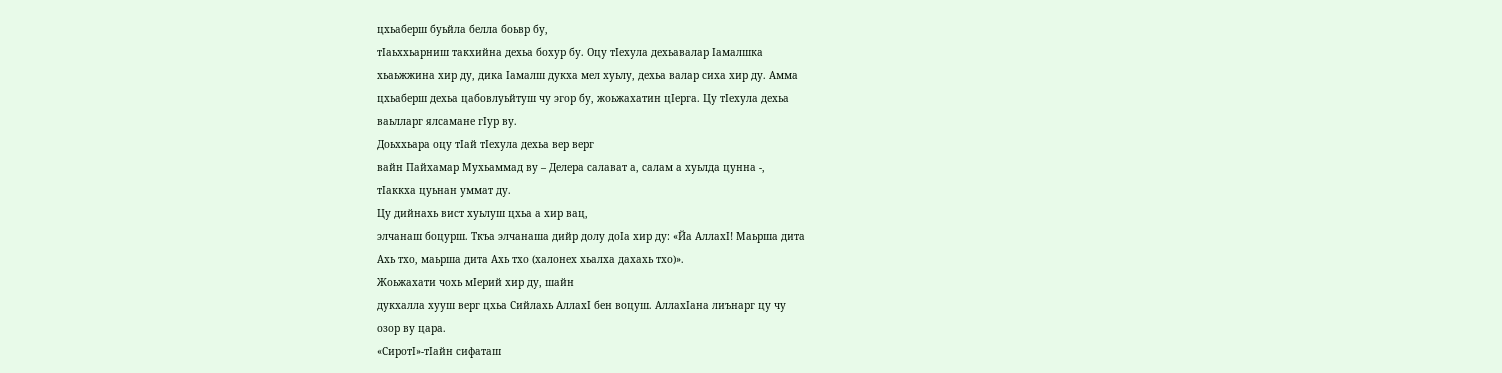цхьаберш буьйла белла боьвр бу,
тIаьххьарниш такхийна дехьа бохур бу. Оцу тIехула дехьавалар Iамалшка
хьаьжжина хир ду, дика Iамалш дукха мел хуьлу, дехьа валар сиха хир ду. Амма
цхьаберш дехьа цабовлуьйтуш чу эгор бу, жоьжахатин цIерга. Цу тIехула дехьа
ваьлларг ялсамане гIур ву.
Доьххьара оцу тIай тIехула дехьа вер верг
вайн Пайхамар Мухьаммад ву – Делера салават а, салам а хуьлда цунна -,
тIаккха цуьнан уммат ду.
Цу дийнахь вист хуьлуш цхьа а хир вац,
элчанаш боцурш. Ткъа элчанаша дийр долу доIа хир ду: «Йа АллахI! Маьрша дита
Ахь тхо, маьрша дита Ахь тхо (халонех хьалха дахахь тхо)».
Жоьжахати чохь мIерий хир ду, шайн
дукхалла хууш верг цхьа Сийлахь АллахI бен воцуш. АллахIана лиънарг цу чу
озор ву цара.
«СиротI»-тIайн сифаташ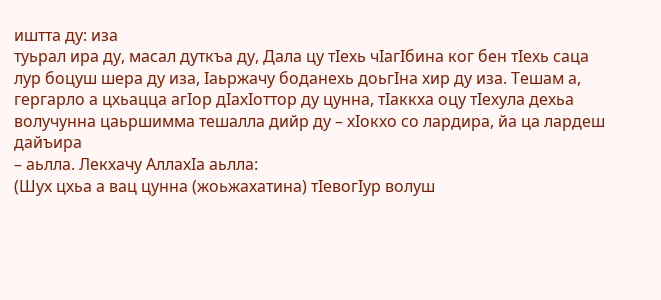иштта ду: иза
туьрал ира ду, масал дуткъа ду, Дала цу тIехь чIагIбина ког бен тIехь саца
лур боцуш шера ду иза, Iаьржачу боданехь доьгIна хир ду иза. Тешам а,
гергарло а цхьацца агIор дIахIоттор ду цунна, тIаккха оцу тIехула дехьа
волучунна цаьршимма тешалла дийр ду – хIокхо со лардира, йа ца лардеш дайъира
– аьлла. Лекхачу АллахIа аьлла:
(Шух цхьа а вац цунна (жоьжахатина) тIевогIур волуш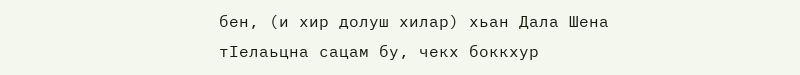бен, (и хир долуш хилар) хьан Дала Шена тIелаьцна сацам бу, чекх боккхур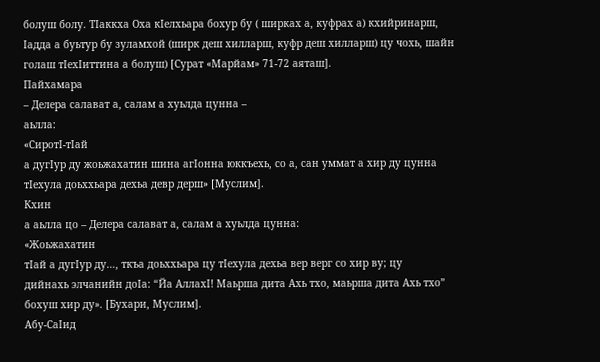болуш болу. ТIаккха Оха кIелхьара бохур бу ( ширках а, куфрах а) кхийринарш,
Iадда а буьтур бу зуламхой (ширк деш хилларш, куфр деш хилларш) цу чохь, шайн
голаш тIехIиттина а болуш) [Сурат «Марйам» 71-72 аяташ].
Пайхамара
– Делера салават а, салам а хуьлда цунна –
аьлла:
«СиротI-тIай
а дугIур ду жоьжахатин шина агIонна юккъехь, со а, сан уммат а хир ду цунна
тIехула доьххьара дехьа девр дерш» [Муслим].
Кхин
а аьлла цо – Делера салават а, салам а хуьлда цунна:
«Жоьжахатин
тIай а дугIур ду…, ткъа доьххьара цу тIехула дехьа вер верг со хир ву; цу
дийнахь элчанийн доIа: “Йа АллахI! Маьрша дита Ахь тхо, маьрша дита Ахь тхо”
бохуш хир ду». [Бухари, Муслим].
Абу-СаIид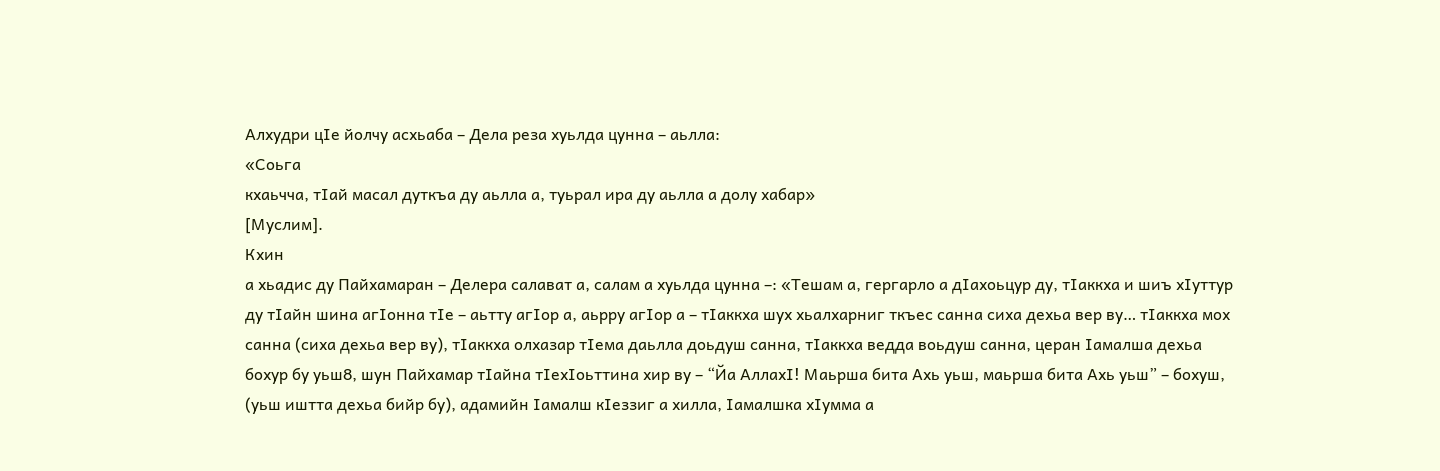Алхудри цIе йолчу асхьаба – Дела реза хуьлда цунна – аьлла:
«Соьга
кхаьчча, тIай масал дуткъа ду аьлла а, туьрал ира ду аьлла а долу хабар»
[Муслим].
Кхин
а хьадис ду Пайхамаран – Делера салават а, салам а хуьлда цунна –: «Тешам а, гергарло а дIахоьцур ду, тIаккха и шиъ хIуттур ду тIайн шина агIонна тIе – аьтту агIор а, аьрру агIор а – тIаккха шух хьалхарниг ткъес санна сиха дехьа вер ву… тIаккха мох санна (сиха дехьа вер ву), тIаккха олхазар тIема даьлла доьдуш санна, тIаккха ведда воьдуш санна, церан Iамалша дехьа бохур бу уьш8, шун Пайхамар тIайна тIехIоьттина хир ву – “Йа АллахI! Маьрша бита Ахь уьш, маьрша бита Ахь уьш” – бохуш, (уьш иштта дехьа бийр бу), адамийн Iамалш кIеззиг а хилла, Iамалшка хIумма а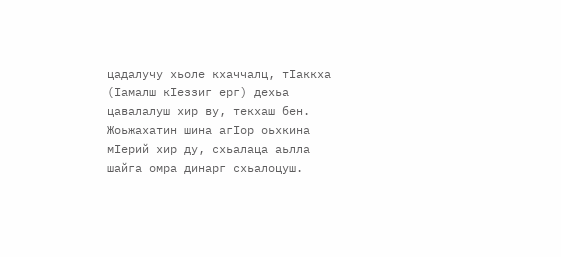цадалучу хьоле кхаччалц, тIаккха (Iамалш кIеззиг ерг) дехьа цавалалуш хир ву, текхаш бен. Жоьжахатин шина агIор оьхкина мIерий хир ду, схьалаца аьлла шайга омра динарг схьалоцуш.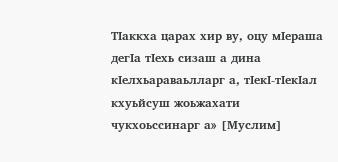ТIаккха царах хир ву, оцу мIераша дегIа тIехь сизаш а дина кIелхьараваьлларг а, тIекI-тIекIал кхуьйсуш жоьжахати чукхоьссинарг а» [Муслим]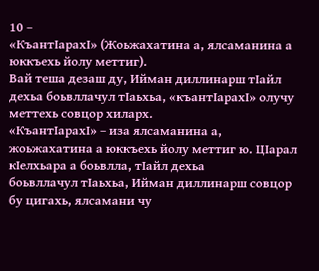10 –
«КъантIарахI» (Жоьжахатина а, ялсаманина а юккъехь йолу меттиг).
Вай теша дезаш ду, Ийман диллинарш тIайл
дехьа боьвллачул тIаьхьа, «къантIарахI» олучу меттехь совцор хиларх.
«КъантIарахI» – иза ялсаманина а,
жоьжахатина а юккъехь йолу меттиг ю. ЦIарал кIелхьара а боьвлла, тIайл дехьа
боьвллачул тIаьхьа, Ийман диллинарш совцор бу цигахь, ялсамани чу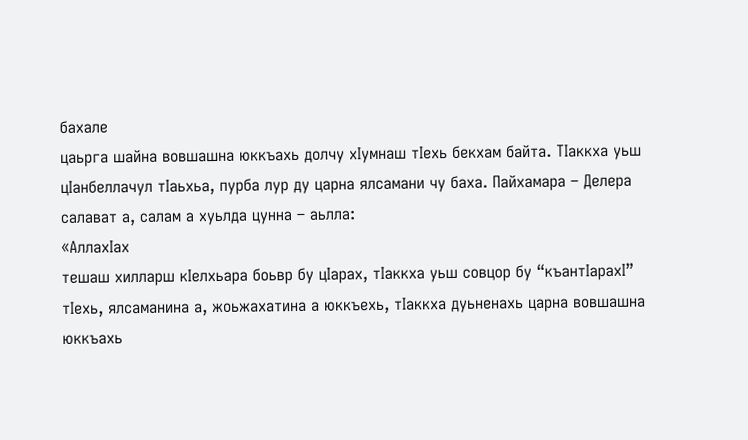бахале
цаьрга шайна вовшашна юккъахь долчу хIумнаш тIехь бекхам байта. ТIаккха уьш
цIанбеллачул тIаьхьа, пурба лур ду царна ялсамани чу баха. Пайхамара – Делера
салават а, салам а хуьлда цунна – аьлла:
«АллахIах
тешаш хилларш кIелхьара боьвр бу цIарах, тIаккха уьш совцор бу “къантIарахI”
тIехь, ялсаманина а, жоьжахатина а юккъехь, тIаккха дуьненахь царна вовшашна
юккъахь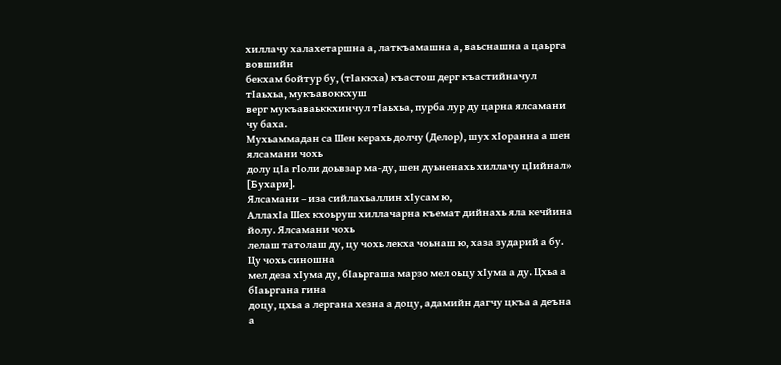хиллачу халахетаршна а, латкъамашна а, ваьснашна а цаьрга вовшийн
бекхам бойтур бу, (тIаккха) къастош дерг къастийначул тIаьхьа, мукъавоккхуш
верг мукъаваьккхинчул тIаьхьа, пурба лур ду царна ялсамани чу баха.
Мухьаммадан са Шен керахь долчу (Делор), шух хIоранна а шен ялсамани чохь
долу цIа гIоли доьвзар ма-ду, шен дуьненахь хиллачу цIийнал» [Бухари].
Ялсамани – иза сийлахьаллин хIусам ю,
АллахIа Шех кхоьруш хиллачарна къемат дийнахь яла кечйина йолу. Ялсамани чохь
лелаш татолаш ду, цу чохь лекха чоьнаш ю, хаза зударий а бу. Цу чохь синошна
мел деза хIума ду, бIаьргаша марзо мел оьцу хIума а ду. Цхьа а бIаьргана гина
доцу, цхьа а лергана хезна а доцу, адамийн дагчу цкъа а деъна а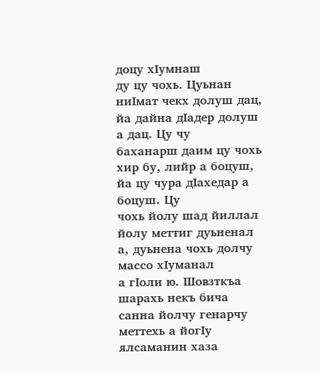доцу хIумнаш
ду цу чохь. Цуьнан ниIмат чекх долуш дац, йа дайна дIадер долуш а дац. Цу чу
баханарш даим цу чохь хир бу, лийр а боцуш, йа цу чура дIахедар а боцуш. Цу
чохь йолу шад йиллал йолу меттиг дуьненал а, дуьнена чохь долчу массо хIуманал
а гIоли ю. Шовзткъа шарахь некъ бича санна йолчу генарчу меттехь а йогIу
ялсаманин хаза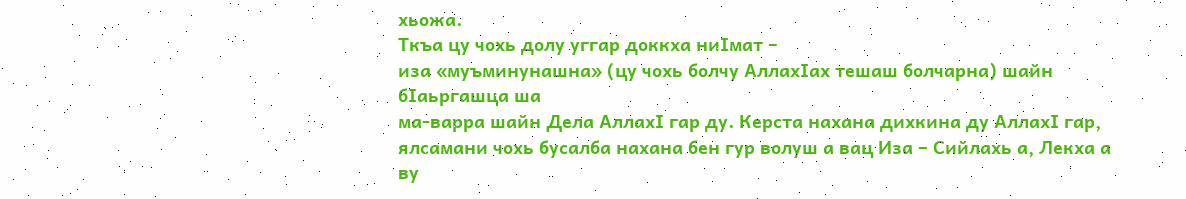хьожа.
Ткъа цу чохь долу уггар доккха ниIмат –
иза «муъминунашна» (цу чохь болчу АллахIах тешаш болчарна) шайн бIаьргашца ша
ма-варра шайн Дела АллахI гар ду. Керста нахана дихкина ду АллахI гар,
ялсамани чохь бусалба нахана бен гур волуш а вац Иза – Сийлахь а, Лекха а ву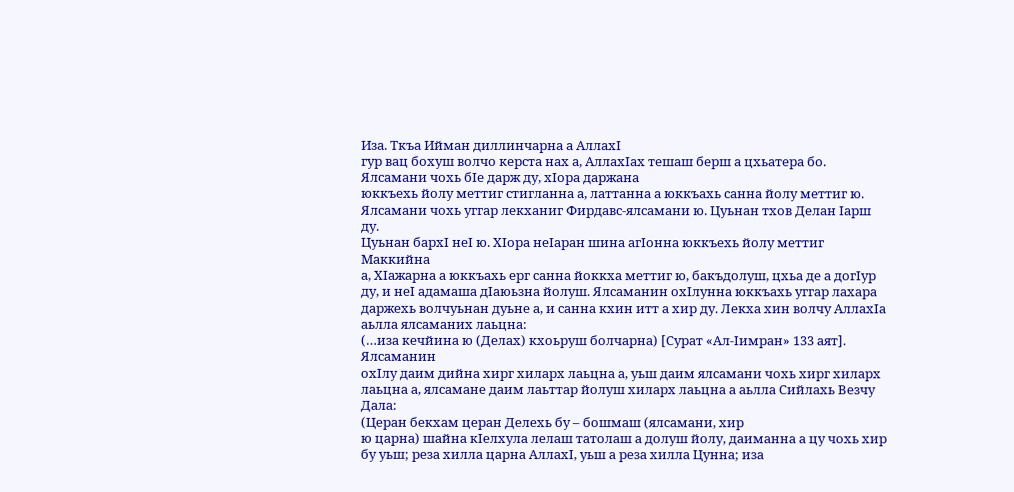Иза. Ткъа Ийман диллинчарна а АллахI
гур вац бохуш волчо керста нах а, АллахIах тешаш берш а цхьатера бо.
Ялсамани чохь бIе дарж ду, хIора даржана
юккъехь йолу меттиг стигланна а, латтанна а юккъахь санна йолу меттиг ю.
Ялсамани чохь уггар лекханиг Фирдавс-ялсамани ю. Цуьнан тхов Делан Iарш ду.
Цуьнан бархI неI ю. ХIора неIаран шина агIонна юккъехь йолу меттиг Маккийна
а, ХIажарна а юккъахь ерг санна йоккха меттиг ю, бакъдолуш, цхьа де а догIур
ду, и неI адамаша дIаюьзна йолуш. Ялсаманин охIлунна юккъахь уггар лахара
даржехь волчуьнан дуьне а, и санна кхин итт а хир ду. Лекха хин волчу АллахIа
аьлла ялсаманих лаьцна:
(…иза кечйина ю (Делах) кхоьруш болчарна) [Сурат «Ал-Iимран» 133 аят].
Ялсаманин
охIлу даим дийна хирг хиларх лаьцна а, уьш даим ялсамани чохь хирг хиларх
лаьцна а, ялсамане даим лаьттар йолуш хиларх лаьцна а аьлла Сийлахь Везчу
Дала:
(Церан бекхам церан Делехь бу – бошмаш (ялсамани, хир
ю царна) шайна кIелхула лелаш татолаш а долуш йолу, даиманна а цу чохь хир
бу уьш; реза хилла царна АллахI, уьш а реза хилла Цунна; иза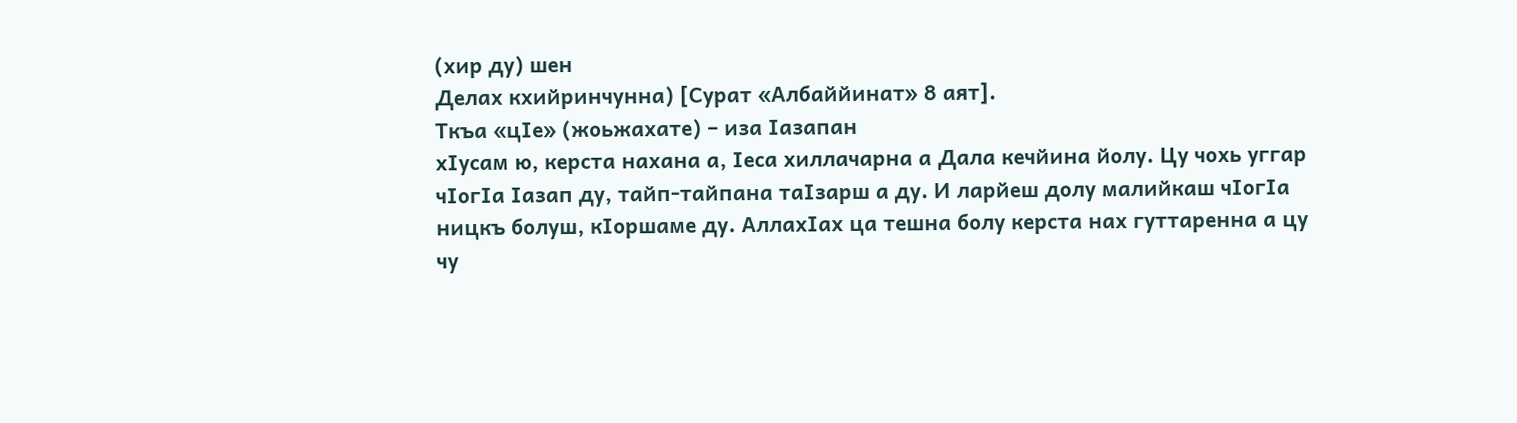(хир ду) шен
Делах кхийринчунна) [Сурат «Албаййинат» 8 аят].
Ткъа «цIе» (жоьжахате) – иза Iазапан
хIусам ю, керста нахана а, Iеса хиллачарна а Дала кечйина йолу. Цу чохь уггар
чIогIа Iазап ду, тайп-тайпана таIзарш а ду. И ларйеш долу малийкаш чIогIа
ницкъ болуш, кIоршаме ду. АллахIах ца тешна болу керста нах гуттаренна а цу
чу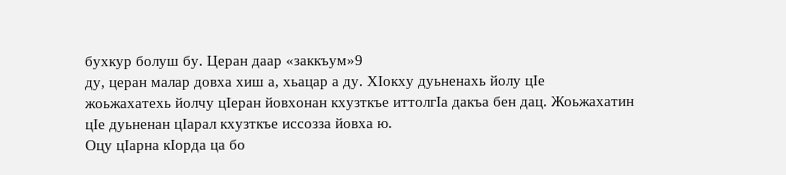бухкур болуш бу. Церан даар «заккъум»9
ду, церан малар довха хиш а, хьацар а ду. ХIокху дуьненахь йолу цIе
жоьжахатехь йолчу цIеран йовхонан кхузткъе иттолгIа дакъа бен дац. Жоьжахатин
цIе дуьненан цIарал кхузткъе иссозза йовха ю.
Оцу цIарна кIорда ца бо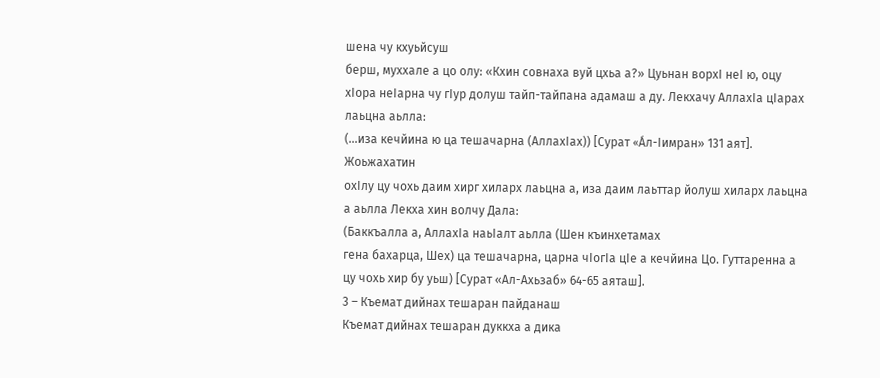шена чу кхуьйсуш
берш, муххале а цо олу: «Кхин совнаха вуй цхьа а?» Цуьнан ворхI неI ю, оцу
хIора неIарна чу гIур долуш тайп-тайпана адамаш а ду. Лекхачу АллахIа цIарах
лаьцна аьлла:
(…иза кечйина ю ца тешачарна (АллахIах)) [Сурат «Áл-Iимран» 131 аят].
Жоьжахатин
охIлу цу чохь даим хирг хиларх лаьцна а, иза даим лаьттар йолуш хиларх лаьцна
а аьлла Лекха хин волчу Дала:
(Баккъалла а, АллахIа наьIалт аьлла (Шен къинхетамах
гена бахарца, Шех) ца тешачарна, царна чIогIа цIе а кечйина Цо. Гуттаренна а
цу чохь хир бу уьш) [Сурат «Ал-Ахьзаб» 64-65 аяташ].
3 – Къемат дийнах тешаран пайданаш
Къемат дийнах тешаран дуккха а дика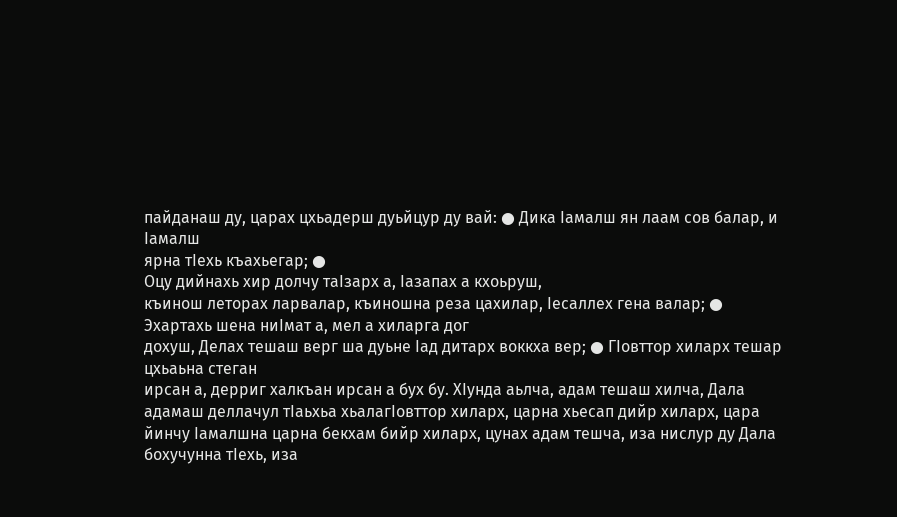пайданаш ду, царах цхьадерш дуьйцур ду вай: ● Дика Iамалш ян лаам сов балар, и Iамалш
ярна тIехь къахьегар; ●
Оцу дийнахь хир долчу таIзарх а, Iазапах а кхоьруш,
къинош леторах ларвалар, къиношна реза цахилар, Iесаллех гена валар; ●
Эхартахь шена ниIмат а, мел а хиларга дог
дохуш, Делах тешаш верг ша дуьне Iад дитарх воккха вер; ● ГIовттор хиларх тешар цхьаьна стеган
ирсан а, дерриг халкъан ирсан а бух бу. ХIунда аьлча, адам тешаш хилча, Дала
адамаш деллачул тIаьхьа хьалагIовттор хиларх, царна хьесап дийр хиларх, цара
йинчу Iамалшна царна бекхам бийр хиларх, цунах адам тешча, иза нислур ду Дала
бохучунна тIехь, иза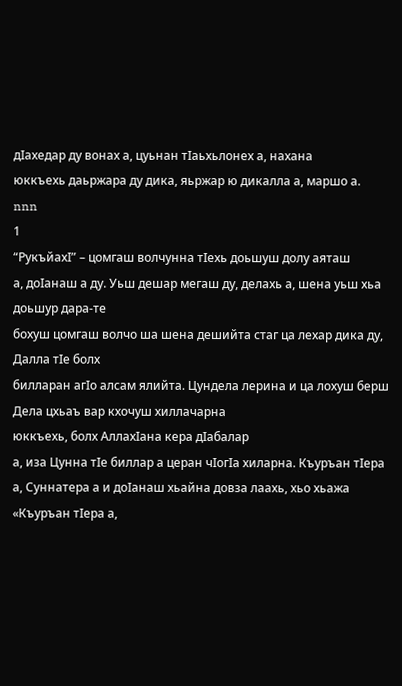дIахедар ду вонах а, цуьнан тIаьхьлонех а, нахана
юккъехь даьржара ду дика, яьржар ю дикалла а, маршо а.
nnn
1
“РукъйахI” – цомгаш волчунна тIехь доьшуш долу аяташ
а, доIанаш а ду. Уьш дешар мегаш ду, делахь а, шена уьш хьа доьшур дара-те
бохуш цомгаш волчо ша шена дешийта стаг ца лехар дика ду, Далла тIе болх
билларан агIо алсам ялийта. Цундела лерина и ца лохуш берш Дела цхьаъ вар кхочуш хиллачарна
юккъехь, болх АллахIана кера дIабалар
а, иза Цунна тIе биллар а церан чIогIа хиларна. Къуръан тIера
а, Суннатера а и доIанаш хьайна довза лаахь, хьо хьажа
«Къуръан тIера а,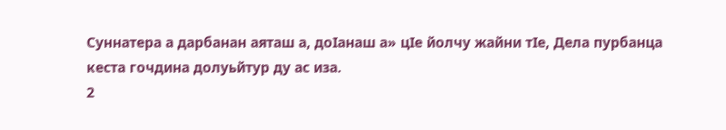Суннатера а дарбанан аяташ а, доIанаш а» цIе йолчу жайни тIе, Дела пурбанца
кеста гочдина долуьйтур ду ас иза.
2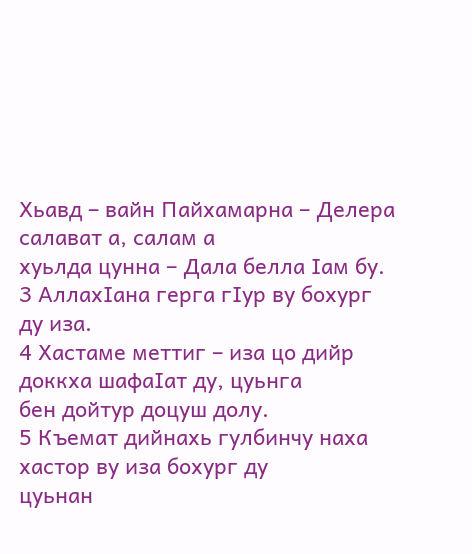Хьавд – вайн Пайхамарна – Делера салават а, салам а
хуьлда цунна – Дала белла Iам бу.
3 АллахIана герга гIур ву бохург ду иза.
4 Хастаме меттиг – иза цо дийр доккха шафаIат ду, цуьнга
бен дойтур доцуш долу.
5 Къемат дийнахь гулбинчу наха хастор ву иза бохург ду
цуьнан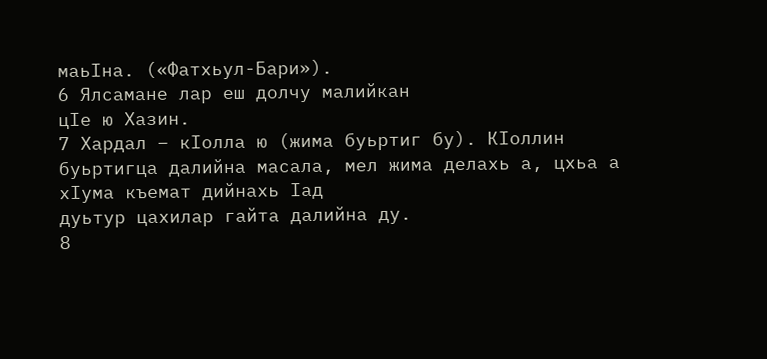маьIна. («Фатхьул-Бари»).
6 Ялсамане лар еш долчу малийкан
цIе ю Хазин.
7 Хардал – кIолла ю (жима буьртиг бу). КIоллин
буьртигца далийна масала, мел жима делахь а, цхьа а хIума къемат дийнахь Iад
дуьтур цахилар гайта далийна ду.
8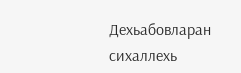Дехьабовларан сихаллехь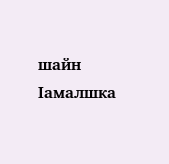шайн
Iамалшка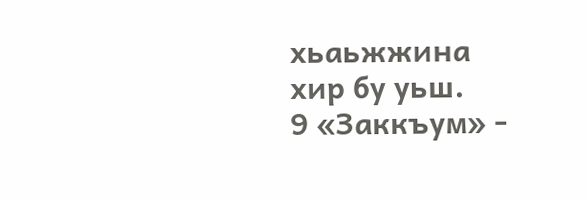хьаьжжина хир бу уьш.
9 «Заккъум» -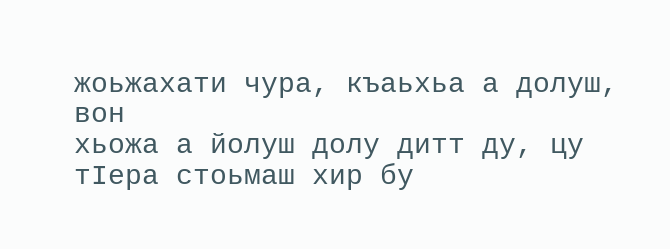жоьжахати чура, къаьхьа а долуш, вон
хьожа а йолуш долу дитт ду, цу тIера стоьмаш хир бу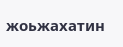жоьжахатин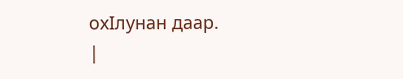охIлунан даар.
|